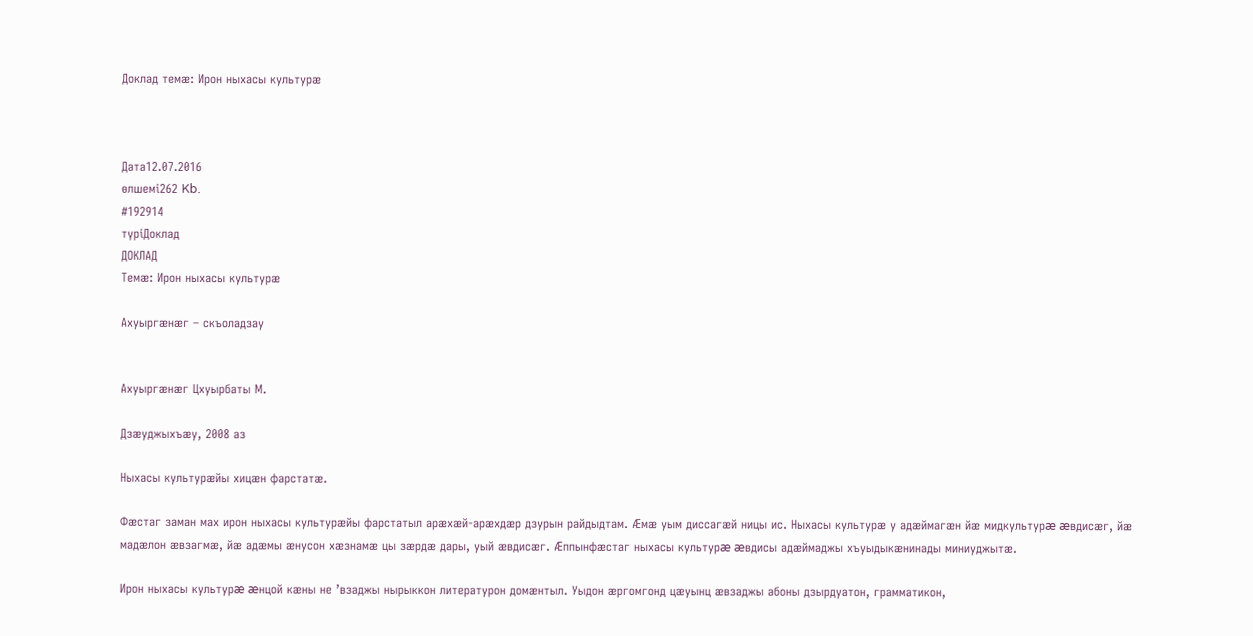Доклад темæ: Ирон ныхасы культурæ



Дата12.07.2016
өлшемі262 Kb.
#192914
түріДоклад
ДОКЛАД
Темæ: Ирон ныхасы культурæ

Ахуыргæнæг – скъоладзау


Ахуыргæнæг Цхуырбаты М.

Дзæуджыхъæу, 2008 аз

Ныхасы культурæйы хицæн фарстатæ.

Фæстаг заман мах ирон ныхасы культурæйы фарстатыл арæхæй-арæхдæр дзурын райдыдтам. Æмæ уым диссагæй ницы ис. Ныхасы культурæ у адæймагæн йæ мидкультурæ æвдисæг, йæ мадæлон æвзагмæ, йæ адæмы æнусон хæзнамæ цы зæрдæ дары, уый æвдисæг. Æппынфæстаг ныхасы культурæ æвдисы адæймаджы хъуыдыкæнинады миниуджытæ.

Ирон ныхасы культурæ æнцой кæны не ’взаджы нырыккон литературон домæнтыл. Уыдон æргомгонд цæуынц æвзаджы абоны дзырдуатон, грамматикон,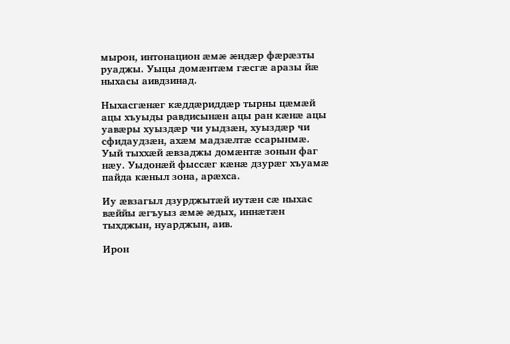мырон, интонацион æмæ æндæр фæрæзты руаджы. Уыцы домæнтæм гæсгæ аразы йæ ныхасы аивдзинад.

Ныхасгæнæг кæддæриддæр тырны цæмæй ацы хъуыды равдисынæн ацы ран кæнæ ацы уавæры хуыздæр чи уыдзæн, хуыздæр чи сфидаудзæн, ахæм мадзæлтæ ссарынмæ. Уый тыххæй æвзаджы домæнтæ зонын фаг нæу. Уыдонæй фыссæг кæнæ дзурæг хъуамæ пайда кæныл зона, арæхса.

Иу æвзагыл дзурджытæй иутæн сæ ныхас вæййы æгъуыз æмæ æдых, иннæтæн тыхджын, нуарджын, аив.

Ирон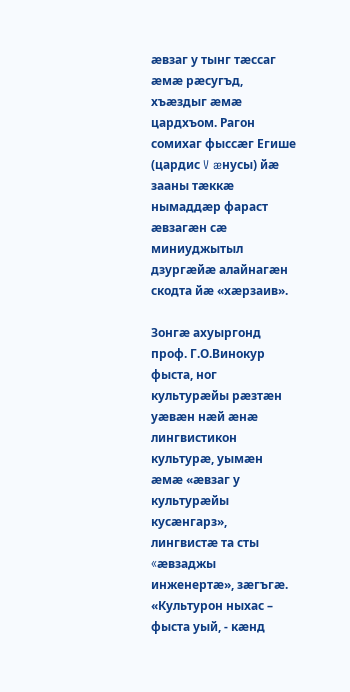æвзаг у тынг тæссаг æмæ рæсугъд, хъæздыг æмæ цардхъом. Рагон сомихаг фыссæг Егише (цардис V æнусы) йæ зааны тæккæ нымаддæр фараст æвзагæн сæ миниуджытыл дзургæйæ алайнагæн скодта йæ «хæрзаив».

Зонгæ ахуыргонд проф. Г.О.Винокур фыста, ног культурæйы рæзтæн уæвæн нæй æнæ лингвистикон культурæ, уымæн æмæ «æвзаг у культурæйы кусæнгарз», лингвистæ та сты «æвзаджы инженертæ», зæгъгæ. «Культурон ныхас – фыста уый, - кæнд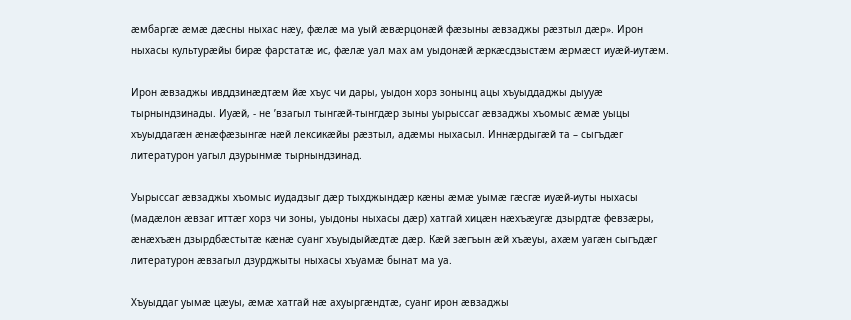æмбаргæ æмæ дæсны ныхас нæу, фæлæ ма уый æвæрцонæй фæзыны æвзаджы рæзтыл дæр». Ирон ныхасы культурæйы бирæ фарстатæ ис, фæлæ уал мах ам уыдонæй æркæсдзыстæм æрмæст иуæй-иутæм.

Ирон æвзаджы ивддзинæдтæм йæ хъус чи дары, уыдон хорз зонынц ацы хъуыддаджы дыууæ тырнындзинады. Иуæй, - не ’взагыл тынгæй-тынгдæр зыны уырыссаг æвзаджы хъомыс æмæ уыцы хъуыддагæн æнæфæзынгæ нæй лексикæйы рæзтыл, адæмы ныхасыл. Иннæрдыгæй та – сыгъдæг литературон уагыл дзурынмæ тырнындзинад.

Уырыссаг æвзаджы хъомыс иудадзыг дæр тыхджындæр кæны æмæ уымæ гæсгæ иуæй-иуты ныхасы (мадæлон æвзаг иттæг хорз чи зоны, уыдоны ныхасы дæр) хатгай хицæн нæхъæугæ дзырдтæ февзæры, æнæхъæн дзырдбæстытæ кæнæ суанг хъуыдыйæдтæ дæр. Кæй зæгъын æй хъæуы, ахæм уагæн сыгъдæг литературон æвзагыл дзурджыты ныхасы хъуамæ бынат ма уа.

Хъуыддаг уымæ цæуы, æмæ хатгай нæ ахуыргæндтæ, суанг ирон æвзаджы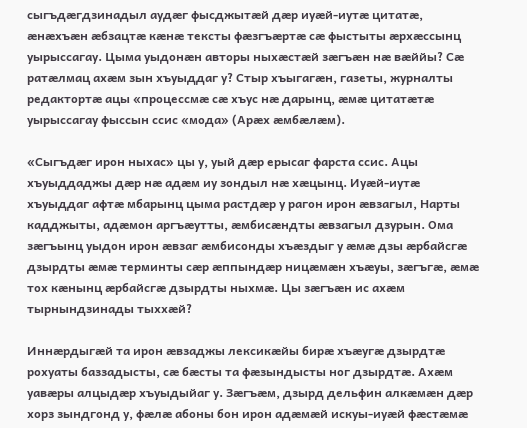сыгъдæгдзинадыл аудæг фысджытæй дæр иуæй-иутæ цитатæ, æнæхъæн æбзацтæ кæнæ тексты фæзгъæртæ сæ фыстыты æрхæссынц уырыссагау. Цыма уыдонæн авторы ныхæстæй зæгъæн нæ вæййы? Сæ ратæлмац ахæм зын хъуыддаг у? Стыр хъыгагæн, газеты, журналты редактортæ ацы «процессмæ сæ хъус нæ дарынц, æмæ цитатæтæ уырыссагау фыссын ссис «мода» (Арæх æмбæлæм).

«Сыгъдæг ирон ныхас» цы у, уый дæр ерысаг фарста ссис. Ацы хъуыддаджы дæр нæ адæм иу зондыл нæ хæцынц. Иуæй-иутæ хъуыддаг афтæ мбарынц цыма растдæр у рагон ирон æвзагыл, Нарты кадджыты, адæмон аргъæутты, æмбисæндты æвзагыл дзурын. Ома зæгъынц уыдон ирон æвзаг æмбисонды хъæздыг у æмæ дзы æрбайсгæ дзырдты æмæ терминты сæр æппындæр ницæмæн хъæуы, зæгъгæ, æмæ тох кæнынц æрбайсгæ дзырдты ныхмæ. Цы зæгъæн ис ахæм тырнындзинады тыххæй?

Иннæрдыгæй та ирон æвзаджы лексикæйы бирæ хъæугæ дзырдтæ рохуаты баззадысты, сæ бæсты та фæзындысты ног дзырдтæ. Ахæм уавæры алцыдæр хъуыдыйаг у. Зæгъæм, дзырд дельфин алкæмæн дæр хорз зындгонд у, фæлæ абоны бон ирон адæмæй искуы-иуæй фæстæмæ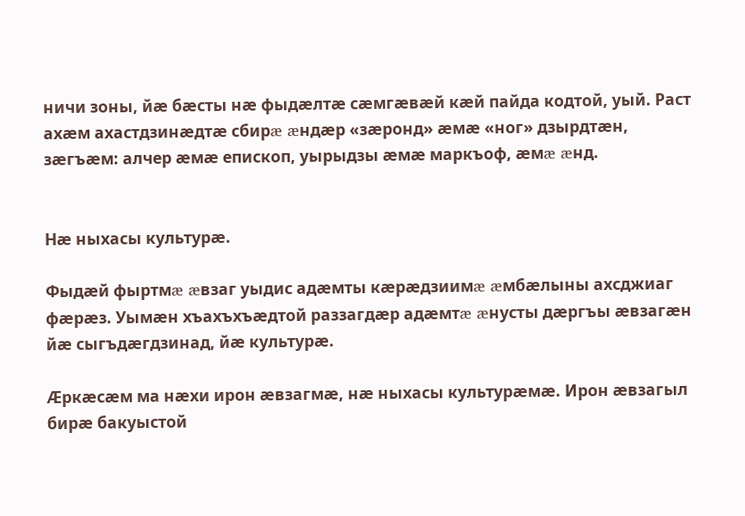ничи зоны, йæ бæсты нæ фыдæлтæ сæмгæвæй кæй пайда кодтой, уый. Раст ахæм ахастдзинæдтæ сбирæ æндæр «зæронд» æмæ «ног» дзырдтæн, зæгъæм: алчер æмæ епископ, уырыдзы æмæ маркъоф, æмæ æнд.


Нæ ныхасы культурæ.

Фыдæй фыртмæ æвзаг уыдис адæмты кæрæдзиимæ æмбæлыны ахсджиаг фæрæз. Уымæн хъахъхъæдтой раззагдæр адæмтæ æнусты дæргъы æвзагæн йæ сыгъдæгдзинад, йæ культурæ.

Æркæсæм ма нæхи ирон æвзагмæ, нæ ныхасы культурæмæ. Ирон æвзагыл бирæ бакуыстой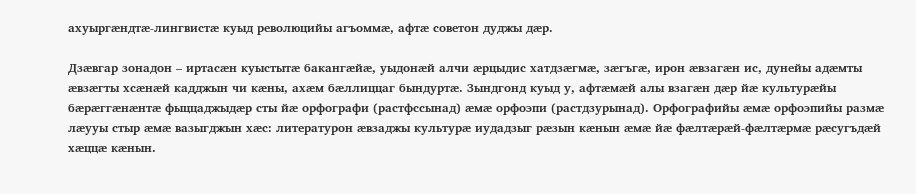ахуыргæндтæ-лингвистæ куыд революцийы агъоммæ, афтæ советон дуджы дæр.

Дзæвгар зонадон – иртасæн куыстытæ бакангæйæ, уыдонæй алчи æрцыдис хатдзæгмæ, зæгъгæ, ирон æвзагæн ис, дунейы адæмты æвзæгты хсæнæй кадджын чи кæны, ахæм бæллиццаг бындуртæ. Зындгонд куыд у, афтæмæй алы взагæн дæр йæ культурæйы бæрæггæнæнтæ фыццаджыдæр сты йæ орфографи (растфссынад) æмæ орфоэпи (растдзурынад). Орфографийы æмæ орфоэпийы размæ лæууы стыр æмæ вазыгджын хæс: литературон æвзаджы культурæ иудадзыг рæзын кæнын æмæ йæ фæлтæрæй-фæлтæрмæ рæсугъдæй хæццæ кæнын.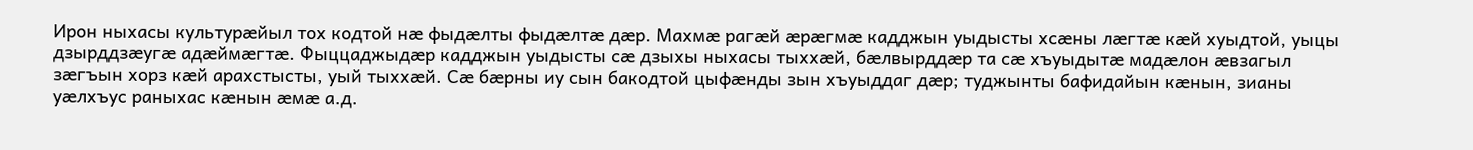Ирон ныхасы культурæйыл тох кодтой нæ фыдæлты фыдæлтæ дæр. Махмæ рагæй æрæгмæ кадджын уыдысты хсæны лæгтæ кæй хуыдтой, уыцы дзырддзæугæ адæймæгтæ. Фыццаджыдæр кадджын уыдысты сæ дзыхы ныхасы тыххæй, бæлвырддæр та сæ хъуыдытæ мадæлон æвзагыл зæгъын хорз кæй арахстысты, уый тыххæй. Сæ бæрны иу сын бакодтой цыфæнды зын хъуыддаг дæр; туджынты бафидайын кæнын, зианы уæлхъус раныхас кæнын æмæ а.д.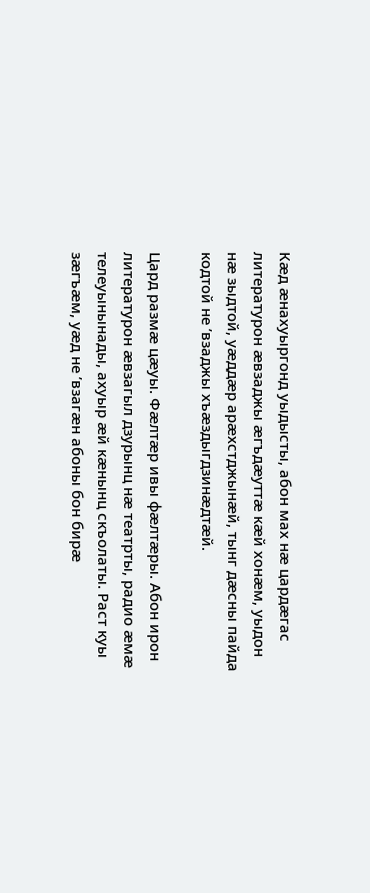Кæд æнахуыргонд уыдысты, абон мах нæ цардæгас литературон æвзаджы æгъдæуттæ кæй хонæм, уыдон нæ зыдтой, уæддæр арæхстджынæй, тынг дæсны пайда кодтой не ’взаджы хъæздыгдзинæдтæй.

Цард размæ цæуы. Фæлтæр ивы фæлтæры. Абон ирон литературон æвзагыл дзурынц нæ театрты, радио æмæ телеуынынады, ахуыр æй кæнынц скъолаты. Раст куы зæгъæм, уæд не ’взагæн абоны бон бирæ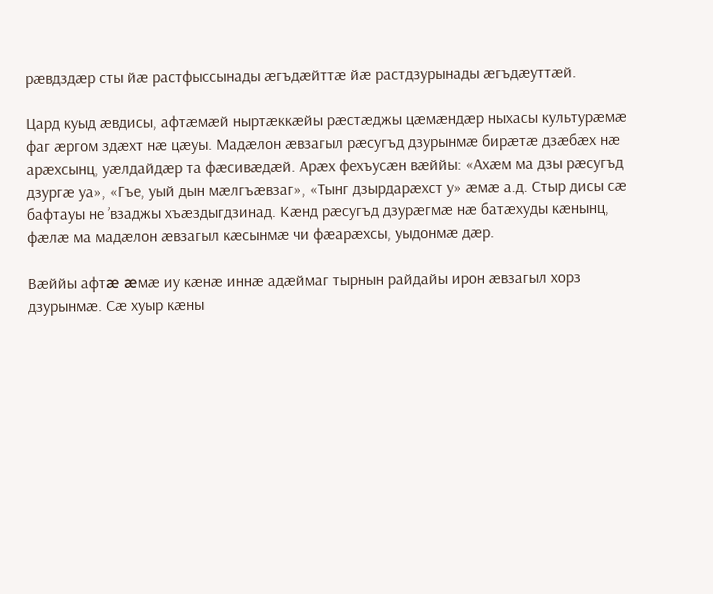рæвдздæр сты йæ растфыссынады æгъдæйттæ йæ растдзурынады æгъдæуттæй.

Цард куыд æвдисы, афтæмæй ныртæккæйы рæстæджы цæмæндæр ныхасы культурæмæ фаг æргом здæхт нæ цæуы. Мадæлон æвзагыл рæсугъд дзурынмæ бирæтæ дзæбæх нæ арæхсынц, уæлдайдæр та фæсивæдæй. Арæх фехъусæн вæййы: «Ахæм ма дзы рæсугъд дзургæ уа», «Гъе, уый дын мæлгъæвзаг», «Тынг дзырдарæхст у» æмæ а.д. Стыр дисы сæ бафтауы не ’взаджы хъæздыгдзинад. Кæнд рæсугъд дзурæгмæ нæ батæхуды кæнынц, фæлæ ма мадæлон æвзагыл кæсынмæ чи фæарæхсы, уыдонмæ дæр.

Вæййы афтæ æмæ иу кæнæ иннæ адæймаг тырнын райдайы ирон æвзагыл хорз дзурынмæ. Сæ хуыр кæны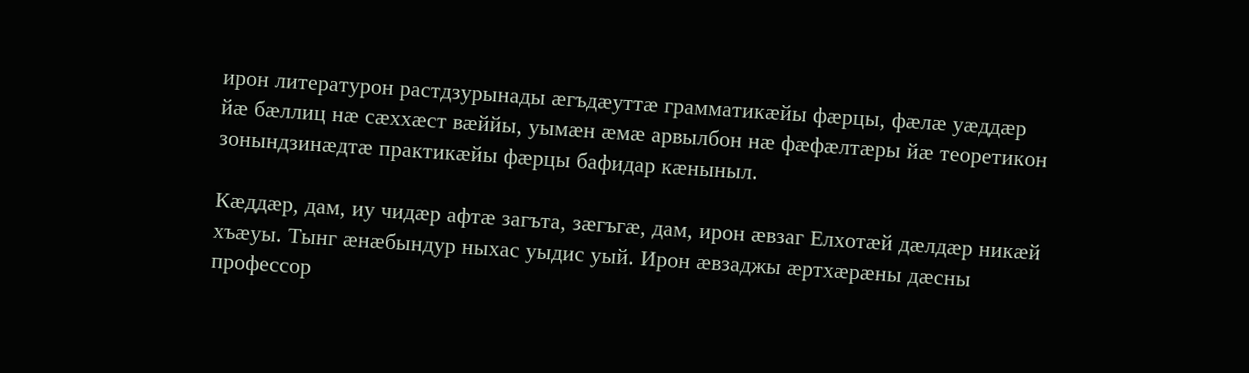ирон литературон растдзурынады æгъдæуттæ грамматикæйы фæрцы, фæлæ уæддæр йæ бæллиц нæ сæххæст вæййы, уымæн æмæ арвылбон нæ фæфæлтæры йæ теоретикон зонындзинæдтæ практикæйы фæрцы бафидар кæныныл.

Кæддæр, дам, иу чидæр афтæ загъта, зæгъгæ, дам, ирон æвзаг Елхотæй дæлдæр никæй хъæуы. Тынг æнæбындур ныхас уыдис уый. Ирон æвзаджы æртхæрæны дæсны профессор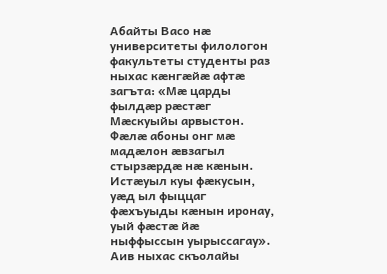Абайты Васо нæ университеты филологон факультеты студенты раз ныхас кæнгæйæ афтæ загъта: «Мæ царды фылдæр рæстæг Мæскуыйы арвыстон. Фæлæ абоны онг мæ мадæлон æвзагыл стырзæрдæ нæ кæнын. Истæуыл куы фæкусын, уæд ыл фыццаг фæхъуыды кæнын иронау, уый фæстæ йæ ныффыссын уырыссагау».
Аив ныхас скъолайы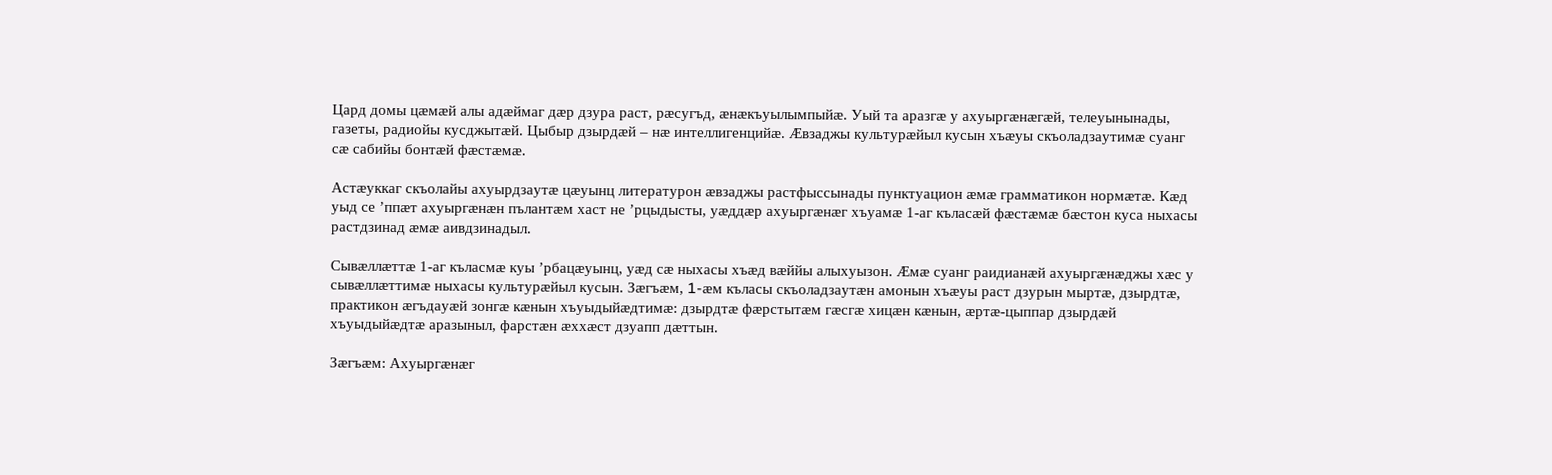Цард домы цæмæй алы адæймаг дæр дзура раст, рæсугъд, æнæкъуылымпыйæ. Уый та аразгæ у ахуыргæнæгæй, телеуынынады, газеты, радиойы кусджытæй. Цыбыр дзырдæй – нæ интеллигенцийæ. Æвзаджы культурæйыл кусын хъæуы скъоладзаутимæ суанг сæ сабийы бонтæй фæстæмæ.

Астæуккаг скъолайы ахуырдзаутæ цæуынц литературон æвзаджы растфыссынады пунктуацион æмæ грамматикон нормæтæ. Кæд уыд се ’ппæт ахуыргæнæн пълантæм хаст не ’рцыдысты, уæддæр ахуыргæнæг хъуамæ 1-аг къласæй фæстæмæ бæстон куса ныхасы растдзинад æмæ аивдзинадыл.

Сывæллæттæ 1-аг къласмæ куы ’рбацæуынц, уæд сæ ныхасы хъæд вæййы алыхуызон. Æмæ суанг раидианæй ахуыргæнæджы хæс у сывæллæттимæ ныхасы культурæйыл кусын. Зæгъæм, 1-æм къласы скъоладзаутæн амонын хъæуы раст дзурын мыртæ, дзырдтæ, практикон æгъдауæй зонгæ кæнын хъуыдыйæдтимæ: дзырдтæ фæрстытæм гæсгæ хицæн кæнын, æртæ-цыппар дзырдæй хъуыдыйæдтæ аразыныл, фарстæн æххæст дзуапп дæттын.

Зæгъæм: Ахуыргæнæг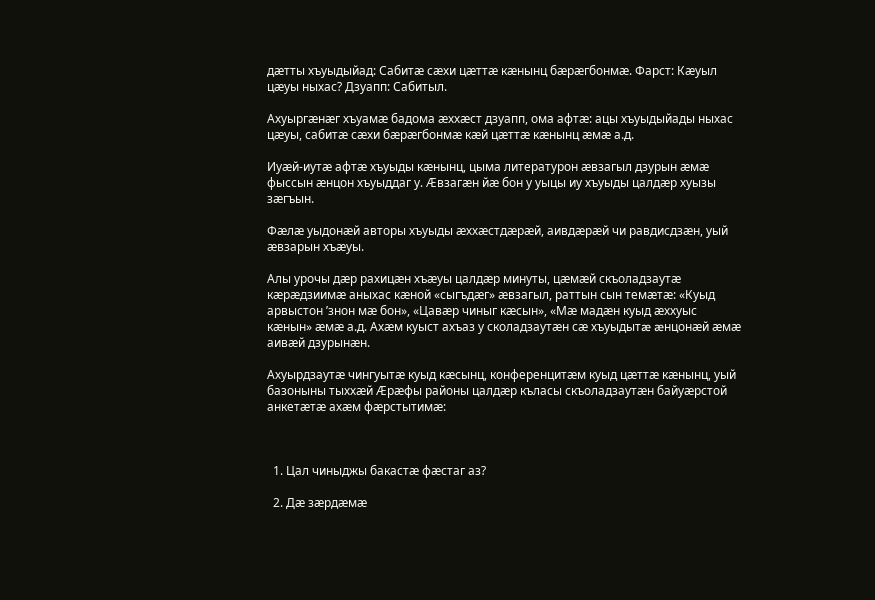дæтты хъуыдыйад: Сабитæ сæхи цæттæ кæнынц бæрæгбонмæ. Фарст: Кæуыл цæуы ныхас? Дзуапп: Сабитыл.

Ахуыргæнæг хъуамæ бадома æххæст дзуапп, ома афтæ: ацы хъуыдыйады ныхас цæуы, сабитæ сæхи бæрæгбонмæ кæй цæттæ кæнынц æмæ а.д.

Иуæй-иутæ афтæ хъуыды кæнынц, цыма литературон æвзагыл дзурын æмæ фыссын æнцон хъуыддаг у. Æвзагæн йæ бон у уыцы иу хъуыды цалдæр хуызы зæгъын.

Фæлæ уыдонæй авторы хъуыды æххæстдæрæй, аивдæрæй чи равдисдзæн, уый æвзарын хъæуы.

Алы урочы дæр рахицæн хъæуы цалдæр минуты, цæмæй скъоладзаутæ кæрæдзиимæ аныхас кæной «сыгъдæг» æвзагыл, раттын сын темæтæ: «Куыд арвыстон ’знон мæ бон», «Цавæр чиныг кæсын», «Мæ мадæн куыд æххуыс кæнын» æмæ а.д. Ахæм куыст ахъаз у сколадзаутæн сæ хъуыдытæ æнцонæй æмæ аивæй дзурынæн.

Ахуырдзаутæ чингуытæ куыд кæсынц, конференцитæм куыд цæттæ кæнынц, уый базоныны тыххæй Æрæфы районы цалдæр къласы скъоладзаутæн байуæрстой анкетæтæ ахæм фæрстытимæ:



  1. Цал чиныджы бакастæ фæстаг аз?

  2. Дæ зæрдæмæ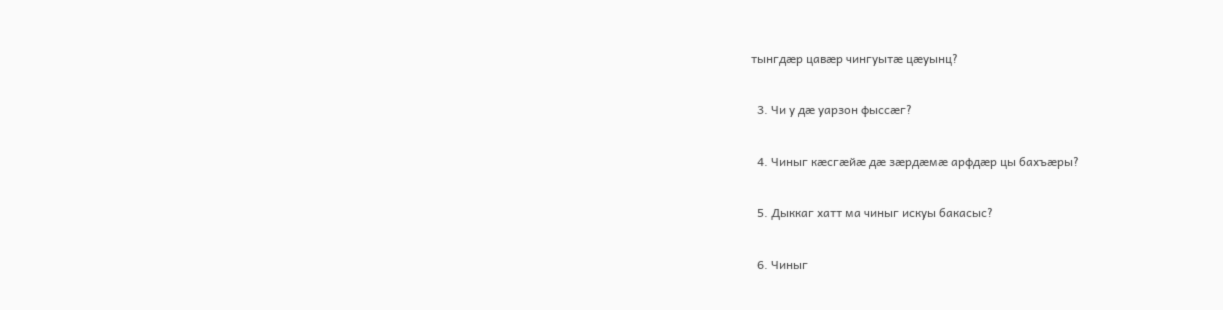тынгдæр цавæр чингуытæ цæуынц?

  3. Чи у дæ уарзон фыссæг?

  4. Чиныг кæсгæйæ дæ зæрдæмæ арфдæр цы бахъæры?

  5. Дыккаг хатт ма чиныг искуы бакасыс?

  6. Чиныг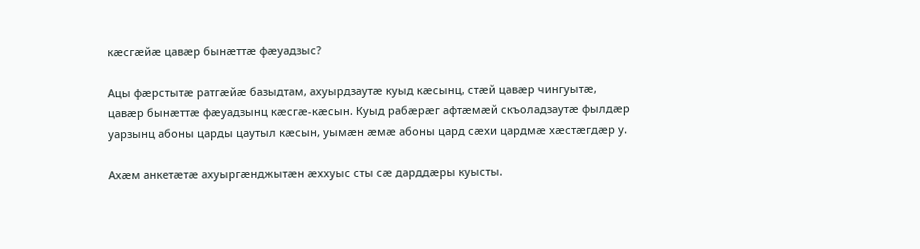кæсгæйæ цавæр бынæттæ фæуадзыс?

Ацы фæрстытæ ратгæйæ базыдтам, ахуырдзаутæ куыд кæсынц, стæй цавæр чингуытæ, цавæр бынæттæ фæуадзынц кæсгæ-кæсын. Куыд рабæрæг афтæмæй скъоладзаутæ фылдæр уарзынц абоны царды цаутыл кæсын, уымæн æмæ абоны цард сæхи цардмæ хæстæгдæр у.

Ахæм анкетæтæ ахуыргæнджытæн æххуыс сты сæ дарддæры куысты.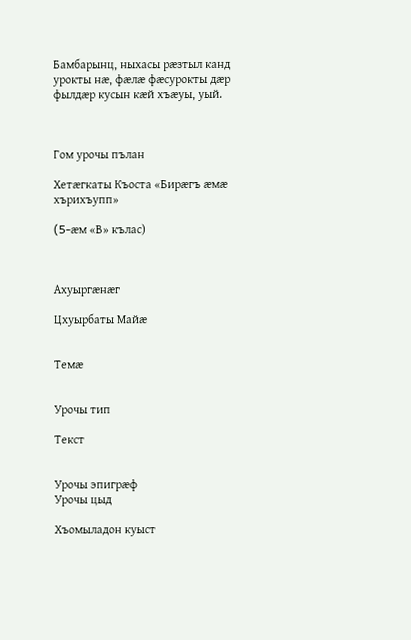Бамбарынц, ныхасы рæзтыл канд урокты нæ, фæлæ фæсурокты дæр фылдæр кусын кæй хъæуы, уый.



Гом урочы пълан

Хетæгкаты Къоста «Бирæгъ æмæ хърихъупп»

(5-æм «В» кълас)



Ахуыргæнæг

Цхуырбаты Майæ


Темæ


Урочы тип

Текст


Урочы эпигрæф
Урочы цыд

Хъомыладон куыст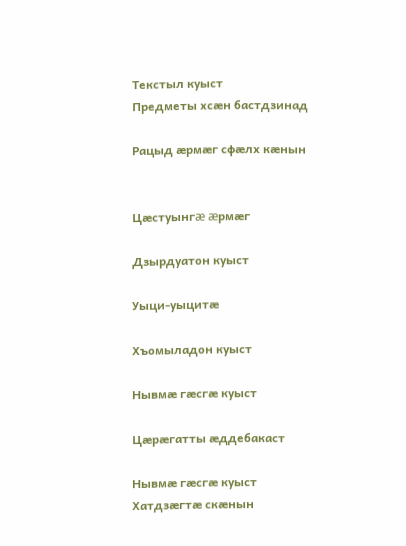Текстыл куыст
Предметы хсæн бастдзинад

Рацыд æрмæг сфæлх кæнын


Цæстуынгæ æрмæг

Дзырдуатон куыст

Уыци-уыцитæ

Хъомыладон куыст

Нывмæ гæсгæ куыст

Цæрæгатты æддебакаст

Нывмæ гæсгæ куыст
Хатдзæгтæ скæнын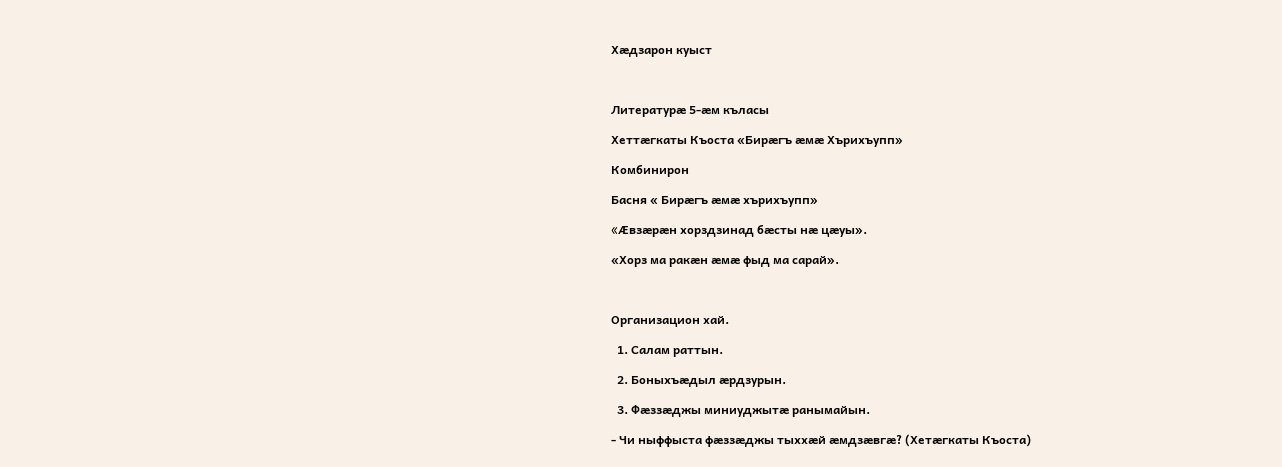Хæдзарон куыст



Литературæ 5-æм къласы

Хеттæгкаты Къоста «Бирæгъ æмæ Хърихъупп»

Комбинирон

Басня « Бирæгъ æмæ хърихъупп»

«Æвзæрæн хорздзинад бæсты нæ цæуы».

«Хорз ма ракæн æмæ фыд ма сарай».



Организацион хай.

  1. Салам раттын.

  2. Боныхъæдыл æрдзурын.

  3. Фæззæджы миниуджытæ ранымайын.

- Чи ныффыста фæззæджы тыххæй æмдзæвгæ? (Хетæгкаты Къоста)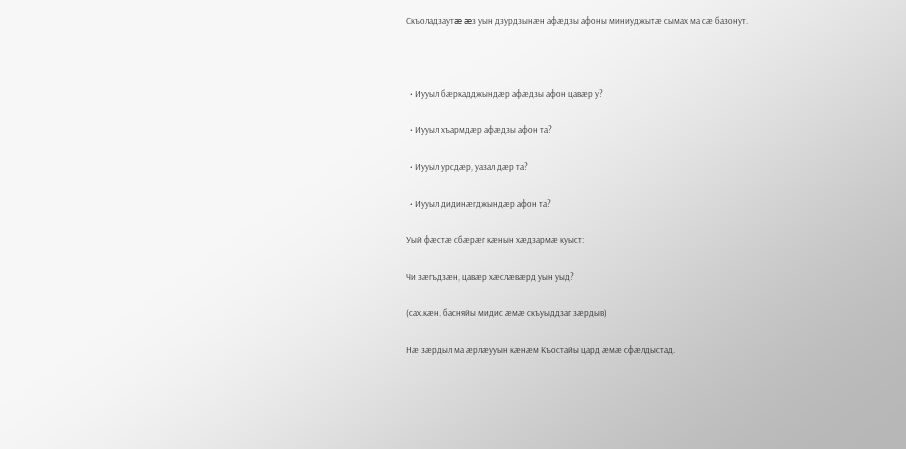Скъоладзаутæ æз уын дзурдзынæн афæдзы афоны миниуджытæ сымах ма сæ базонут.



  • Иууыл бæркадджындæр афæдзы афон цавæр у?

  • Иууыл хъармдæр афæдзы афон та?

  • Иууыл урсдæр, уазал дæр та?

  • Иууыл дидинæгджындæр афон та?

Уый фæстæ сбæрæг кæнын хæдзармæ куыст:

Чи зæгъдзæн, цавæр хæслæвæрд уын уыд?

(сах.кæн. басняйы мидис æмæ скъуыддзаг зæрдыв)

Нæ зæрдыл ма æрлæууын кæнæм Къостайы цард æмæ сфæлдыстад.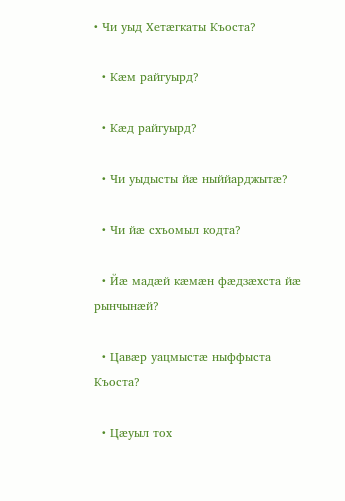• Чи уыд Хетæгкаты Къоста?

  • Кæм райгуырд?

  • Кæд райгуырд?

  • Чи уыдысты йæ ныййарджытæ?

  • Чи йæ схъомыл кодта?

  • Йæ мадæй кæмæн фæдзæхста йæ рынчынæй?

  • Цавæр уацмыстæ ныффыста Къоста?

  • Цæуыл тох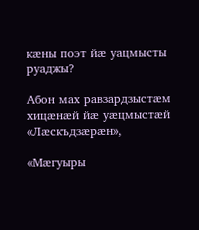кæны поэт йæ уацмысты руаджы?

Абон мах равзардзыстæм хицæнæй йæ уæцмыстæй «Лæскъдзæрæн»,

«Мæгуыры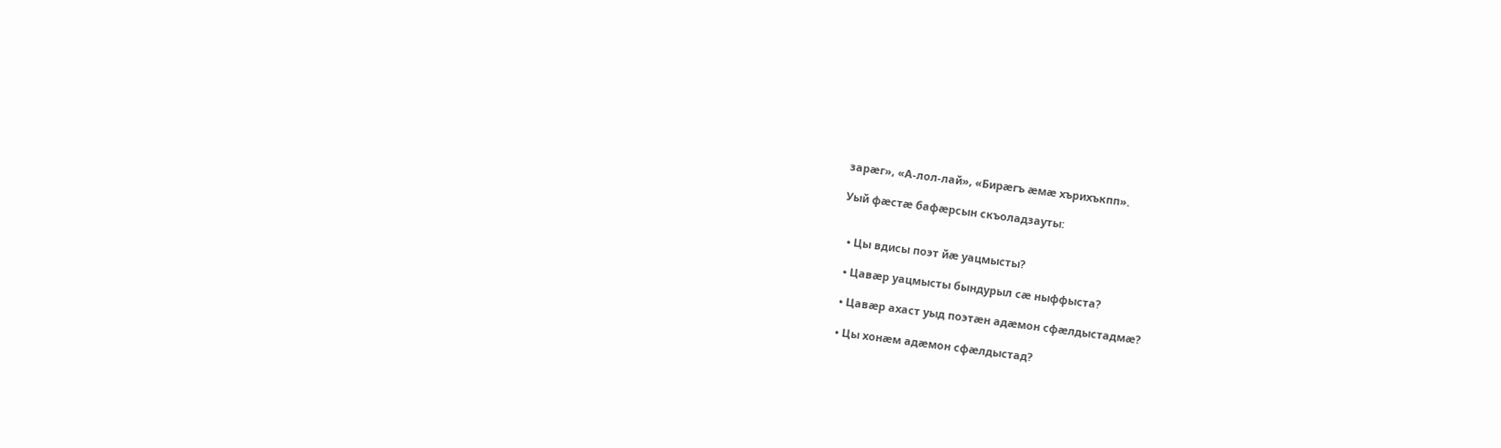зарæг», «А-лол-лай», «Бирæгъ æмæ хърихъкпп».

Уый фæстæ бафæрсын скъоладзауты:


  • Цы вдисы поэт йæ уацмысты?

  • Цавæр уацмысты бындурыл сæ ныффыста?

  • Цавæр ахаст уыд поэтæн адæмон сфæлдыстадмæ?

  • Цы хонæм адæмон сфæлдыстад?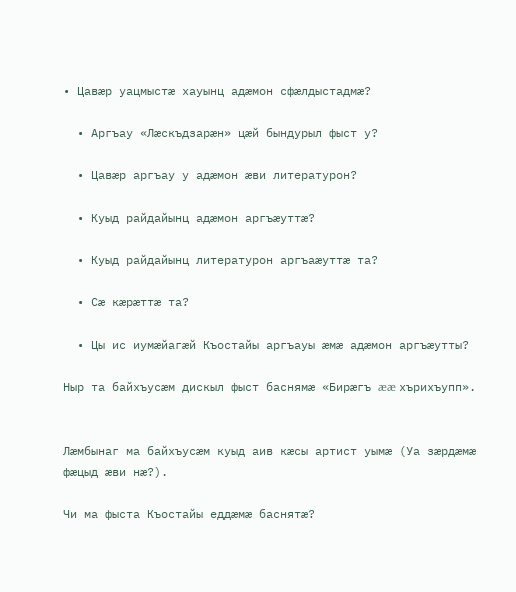• Цавæр уацмыстæ хауынц адæмон сфæлдыстадмæ?

  • Аргъау «Лæскъдзарæн» цæй бындурыл фыст у?

  • Цавæр аргъау у адæмон æви литературон?

  • Куыд райдайынц адæмон аргъæуттæ?

  • Куыд райдайынц литературон аргъаæуттæ та?

  • Сæ кæрæттæ та?

  • Цы ис иумæйагæй Къостайы аргъауы æмæ адæмон аргъæутты?

Ныр та байхъусæм дискыл фыст баснямæ «Бирæгъ ææ хърихъупп».


Лæмбынаг ма байхъусæм куыд аив кæсы артист уымæ (Уа зæрдæмæ фæцыд æви нæ?).

Чи ма фыста Къостайы еддæмæ баснятæ?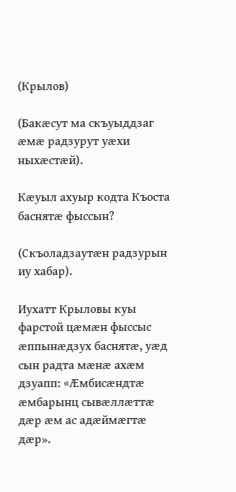(Крылов)

(Бакæсут ма скъуыддзаг æмæ радзурут уæхи ныхæстæй).

Кæуыл ахуыр кодта Къоста баснятæ фыссын?

(Скъоладзаутæн радзурын иу хабар).

Иухатт Крыловы куы фарстой цæмæн фыссыс æппынæдзух баснятæ, уæд сын радта мæнæ ахæм дзуапп: «Æмбисæндтæ æмбарынц сывæллæттæ дæр æм ас адæймæгтæ дæр».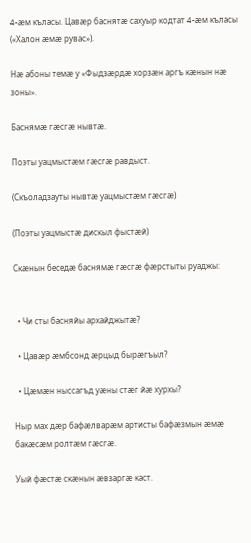4-æм къласы. Цавæр баснятæ сахуыр кодтат 4-æм къласы («Халон æмæ рувас»).

Нæ абоны темæ у «Фыдзæрдæ хорзæн аргъ кæнын нæ зоны».

Баснямæ гæсгæ нывтæ.

Поэты уацмыстæм гæсгæ равдыст.

(Скъоладзауты нывтæ уацмыстæм гæсгæ)

(Поэты уацмыстæ дискыл фыстæй)

Скæнын беседæ баснямæ гæсгæ фæрстыты руаджы:


  • Чи сты басняйы архайджытæ?

  • Цавæр æмбсонд æрцыд бырæгъыл?

  • Цæмæн ныссагъд уæны стæг йæ хурхы?

Ныр мах дæр бафæлварæм артисты бафæзмын æмæ бакæсæм ролтæм гæсгæ.

Уый фæстæ скæнын æвзаргæ каст.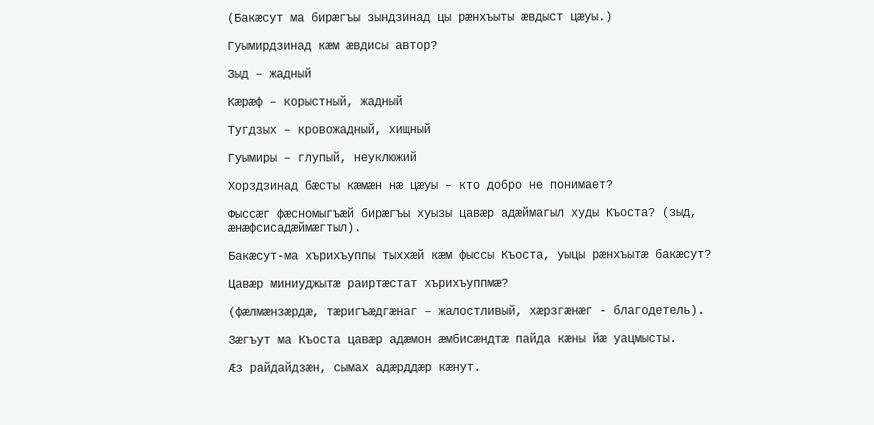(Бакæсут ма бирæгъы зындзинад цы рæнхъыты æвдыст цæуы.)

Гуымирдзинад кæм æвдисы автор?

Зыд – жадный

Кæрæф – корыстный, жадный

Тугдзых – кровожадный, хищный

Гуымиры – глупый, неуклюжий

Хорздзинад бæсты кæмæн нæ цæуы – кто добро не понимает?

Фыссæг фæсномыгъæй бирæгъы хуызы цавæр адæймагыл худы Къоста? (зыд, æнæфсисадæймæгтыл).

Бакæсут-ма хърихъуппы тыххæй кæм фыссы Къоста, уыцы рæнхъытæ бакæсут?

Цавæр миниуджытæ раиртæстат хърихъуппмæ?

(фæлмæнзæрдæ, тæригъæдгæнаг – жалостливый, хæрзгæнæг - благодетель).

Зæгъут ма Къоста цавæр адæмон æмбисæндтæ пайда кæны йæ уацмысты.

Æз райдайдзæн, сымах адæрддæр кæнут.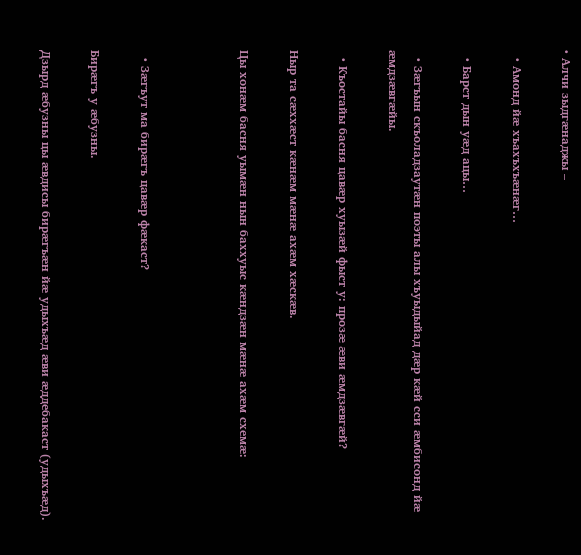• Алчи зыдгæнаджы –

  • Амонд йæ хъахъхъæнæг…

  • Барст дын уæд ацы…

  • Зæгъын скъоладзаутæн поэты алы хъуыдыйад дæр кæй сси æмбисонд йæ æмдзæвгæйы.

  • Къостайы басня цавæр хуызæй фыст у: прозæ æви æмдзæвгæй?

Ныр та сæххæст кæнæм мæнæ ахæм хæскæв.

Цы хонæм басня уымæн нын баххуыс кæндзæн мæнæ ахæм схемæ:



  • Зæгъут ма бирæгъ цавæр фæкаст?

Бирæгъ у æбузны.

Дзырд æбузны цы æвдисы бирæгъæн йæ удыхъæд æви æддебакаст (удыхъæд).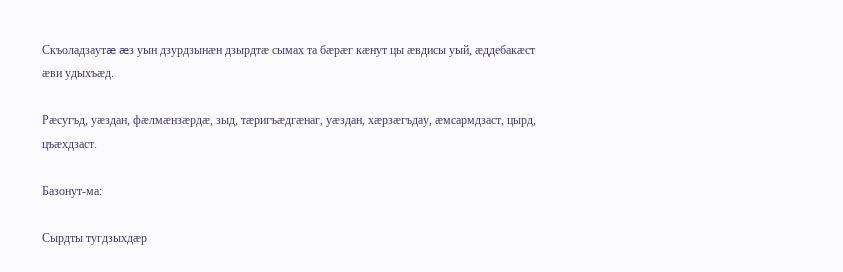Скъоладзаутæ æз уын дзурдзынæн дзырдтæ сымах та бæрæг кæнут цы æвдисы уый, æддебакæст æви удыхъæд.

Рæсугъд, уæздан, фæлмæнзæрдæ, зыд, тæригъæдгæнаг, уæздан, хæрзæгъдау, æмсармдзаст, цырд, цъæхдзаст.

Базонут-ма:

Сырдты тугдзыхдæр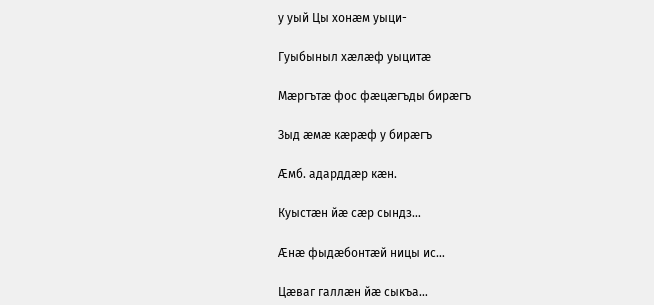у уый Цы хонæм уыци-

Гуыбыныл хæлæф уыцитæ

Мæргътæ фос фæцæгъды бирæгъ

Зыд æмæ кæрæф у бирæгъ

Æмб. адарддæр кæн.

Куыстæн йæ сæр сындз…

Æнæ фыдæбонтæй ницы ис…

Цæваг галлæн йæ сыкъа…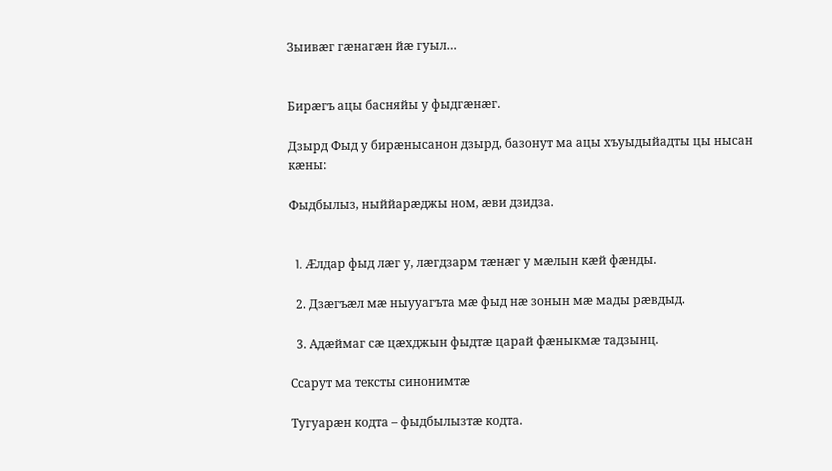Зыивæг гæнагæн йæ гуыл…


Бирæгъ ацы басняйы у фыдгæнæг.

Дзырд Фыд у бирæнысанон дзырд, базонут ма ацы хъуыдыйадты цы нысан кæны:

Фыдбылыз, ныййарæджы ном, æви дзидза.


  1. Æлдар фыд лæг у, лæгдзарм тæнæг у мæлын кæй фæнды.

  2. Дзæгъæл мæ ныууагъта мæ фыд нæ зонын мæ мады рæвдыд.

  3. Адæймаг сæ цæхджын фыдтæ царай фæныкмæ тадзынц.

Ссарут ма тексты синонимтæ

Тугуарæн кодта – фыдбылызтæ кодта.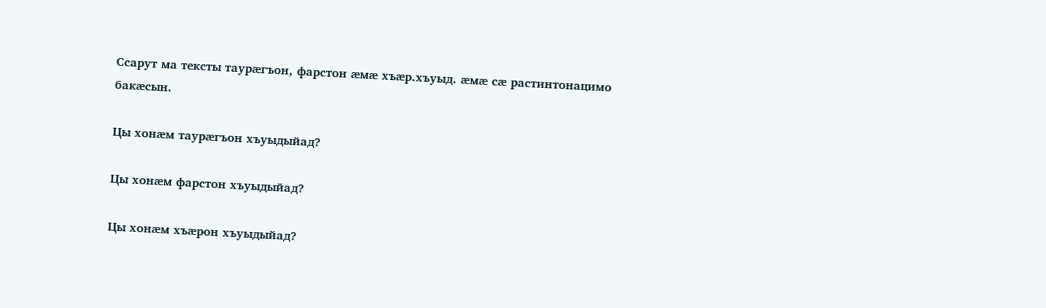Ссарут ма тексты таурæгъон, фарстон æмæ хъæр.хъуыд. æмæ сæ растинтонацимо бакæсын.

Цы хонæм таурæгъон хъуыдыйад?

Цы хонæм фарстон хъуыдыйад?

Цы хонæм хъæрон хъуыдыйад?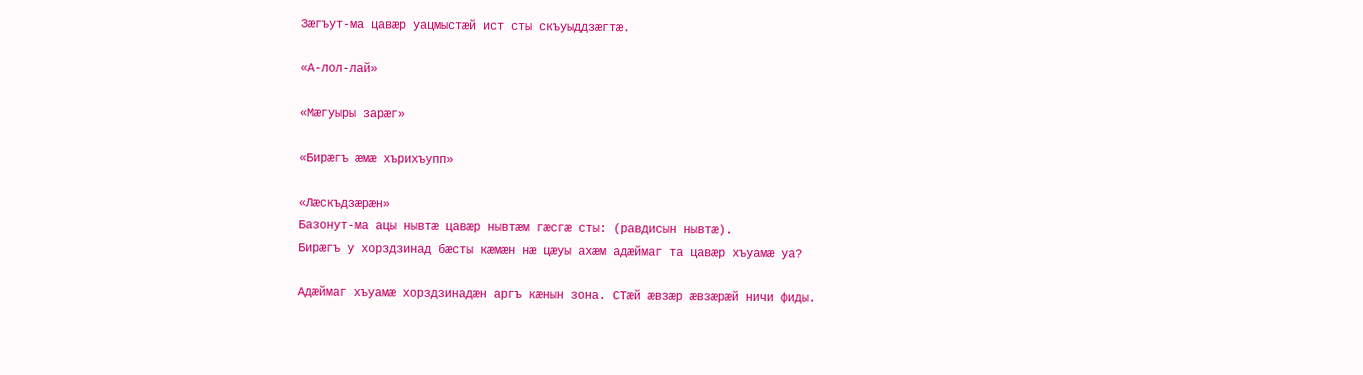Зæгъут-ма цавæр уацмыстæй ист сты скъуыддзæгтæ.

«А-лол-лай»

«Мæгуыры зарæг»

«Бирæгъ æмæ хърихъупп»

«Лæскъдзæрæн»
Базонут-ма ацы нывтæ цавæр нывтæм гæсгæ сты: (равдисын нывтæ).
Бирæгъ у хорздзинад бæсты кæмæн нæ цæуы ахæм адæймаг та цавæр хъуамæ уа?

Адæймаг хъуамæ хорздзинадæн аргъ кæнын зона. СТæй æвзæр æвзæрæй ничи фиды.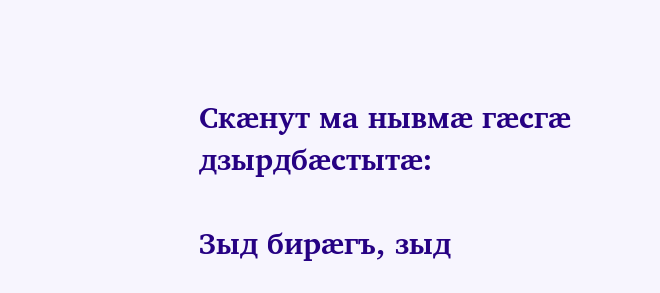Скæнут ма нывмæ гæсгæ дзырдбæстытæ:

Зыд бирæгъ, зыд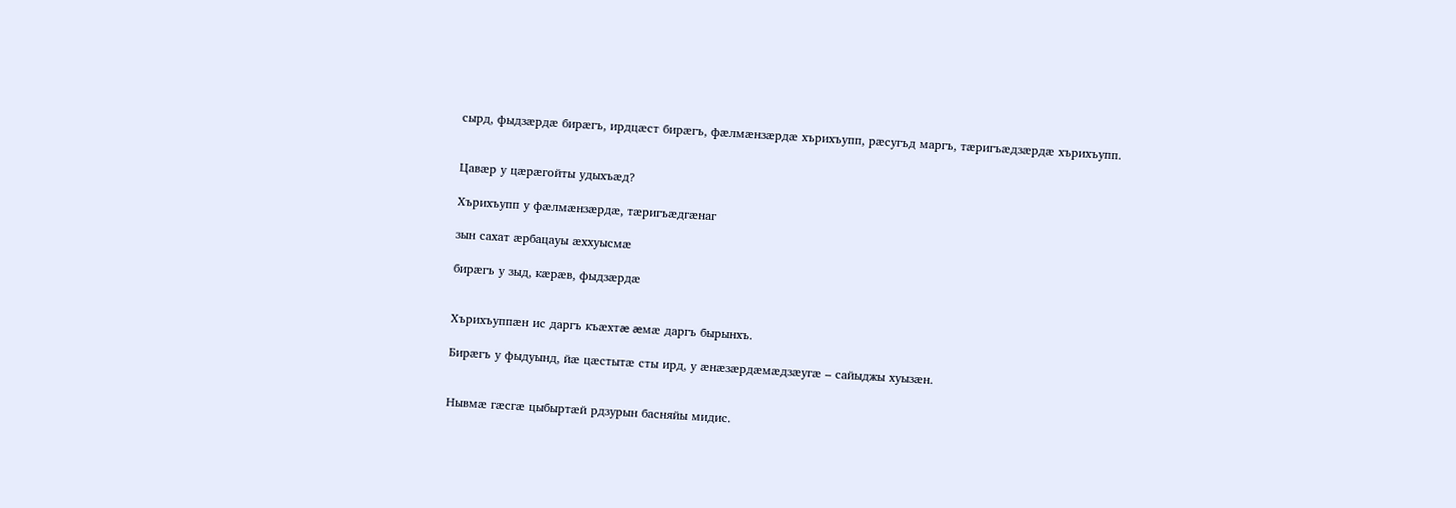сырд, фыдзæрдæ бирæгъ, ирдцæст бирæгъ, фæлмæнзæрдæ хърихъупп, рæсугъд маргъ, тæригъæдзæрдæ хърихъупп.


Цавæр у цæрæгойты удыхъæд?

Хърихъупп у фæлмæнзæрдæ, тæригъæдгæнаг

зын сахат æрбацауы æххуысмæ

бирæгъ у зыд, кæрæв, фыдзæрдæ


Хърихъуппæн ис даргъ къæхтæ æмæ даргъ бырынхъ.

Бирæгъ у фыдуынд, йæ цæстытæ сты ирд, у æнæзæрдæмæдзæугæ – сайыджы хуызæн.


Нывмæ гæсгæ цыбыртæй рдзурын басняйы мидис.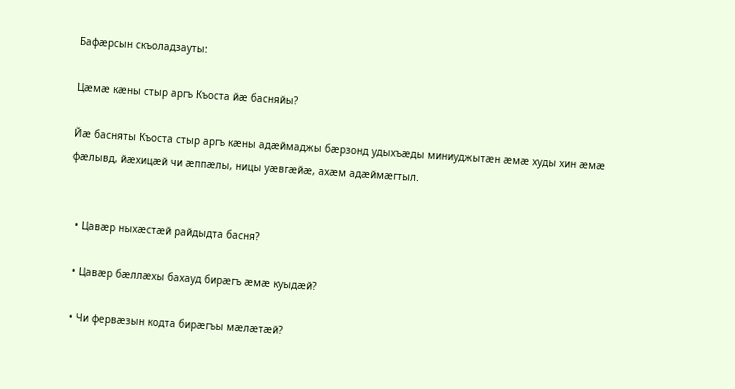Бафæрсын скъоладзауты:

Цæмæ кæны стыр аргъ Къоста йæ басняйы?

Йæ басняты Къоста стыр аргъ кæны адæймаджы бæрзонд удыхъæды миниуджытæн æмæ худы хин æмæ фæлывд, йæхицæй чи æппæлы, ницы уæвгæйæ, ахæм адæймæгтыл.


  • Цавæр ныхæстæй райдыдта басня?

  • Цавæр бæллæхы бахауд бирæгъ æмæ куыдæй?

  • Чи фервæзын кодта бирæгъы мæлæтæй?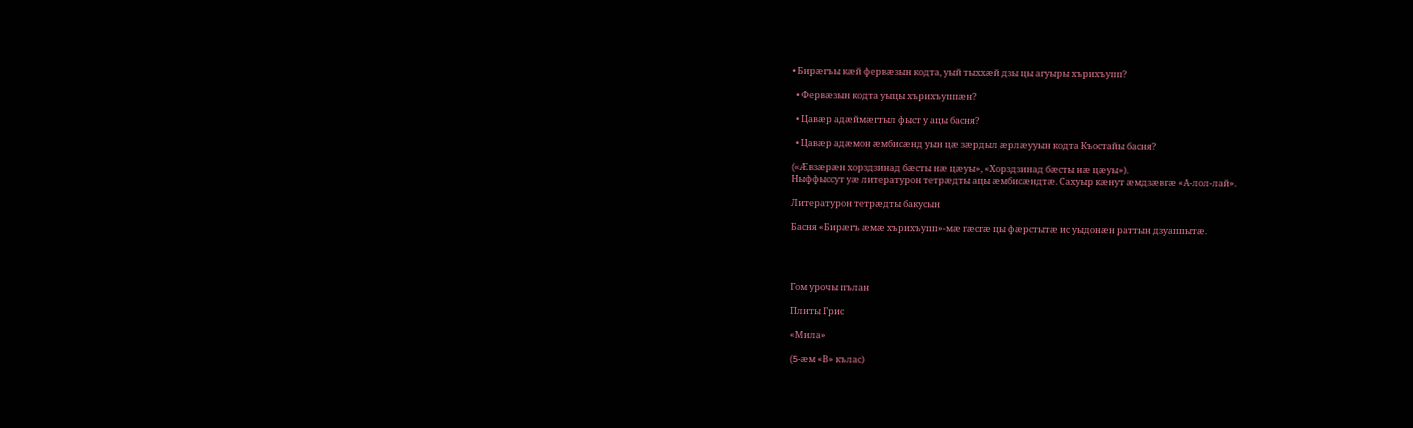• Бирæгъы кæй фервæзын кодта, уый тыххæй дзы цы агуыры хърихъупп?

  • Фервæзын кодта уыцы хърихъуппæн?

  • Цавæр адæймæгтыл фыст у ацы басня?

  • Цавæр адæмон æмбисæнд уын цæ зæрдыл æрлæууын кодта Къостайы басня?

(«Æвзæрæн хорздзинад бæсты нæ цæуы», «Хорздзинад бæсты нæ цæуы»).
Ныффыссут уæ литературон тетрæдты ацы æмбисæндтæ. Сахуыр кæнут æмдзæвгæ «А-лол-лай».

Литературон тетрæдты бакусын

Басня «Бирæгъ æмæ хърихъупп»-мæ гæсгæ цы фæрстытæ ис уыдонæн раттын дзуаппытæ.




Гом урочы пълан

Плиты Грис

«Мила»

(5-æм «В» кълас)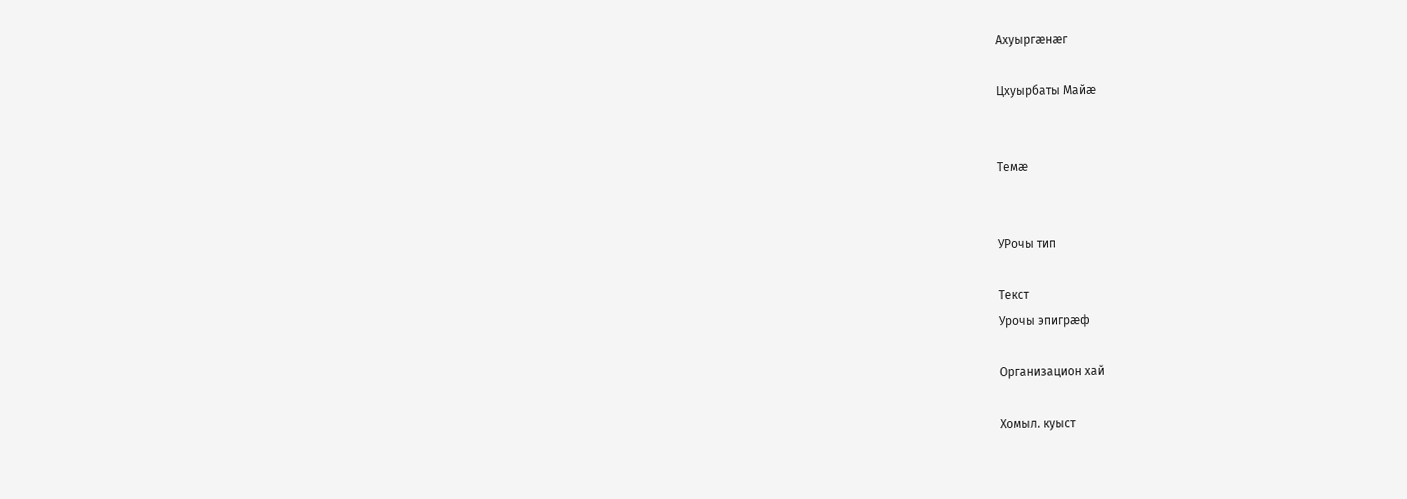Ахуыргæнæг

Цхуырбаты Майæ


Темæ


УРочы тип

Текст
Урочы эпигрæф

Организацион хай

Хомыл. куыст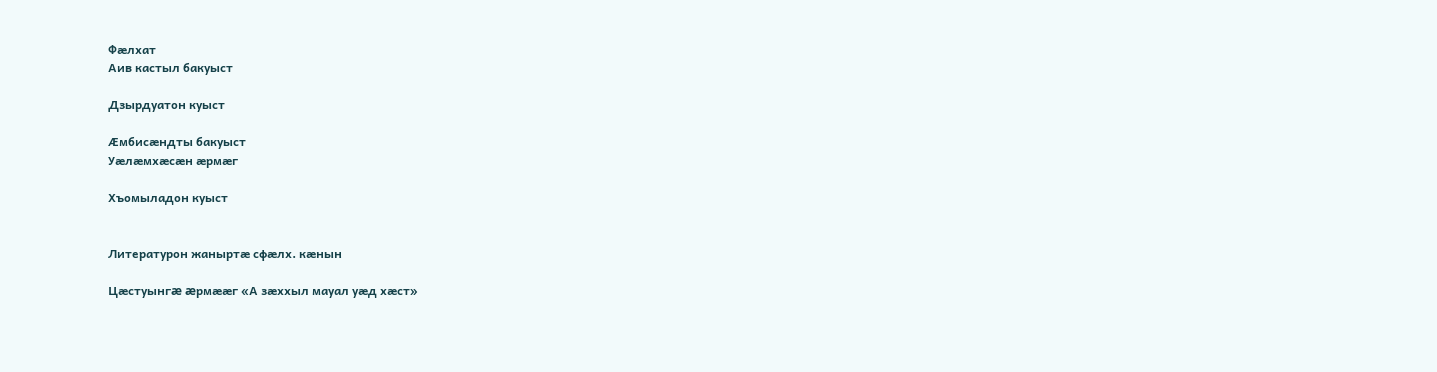Фæлхат
Аив кастыл бакуыст

Дзырдуатон куыст

Æмбисæндты бакуыст
Уæлæмхæсæн æрмæг

Хъомыладон куыст


Литературон жаныртæ сфæлх. кæнын

Цæстуынгæ æрмææг «А зæххыл мауал уæд хæст»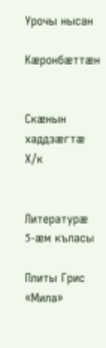Урочы нысан

Кæронбæттæн


Скæнын хаддзæгтæ Х/к


Литературæ 5-æм къласы

Плиты Грис «Мила»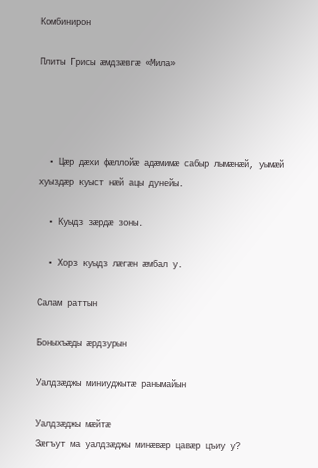Комбинирон

Плиты Грисы æмдзæвгæ «Мила»




  • Цæр дæхи фæллойæ адæмимæ сабыр лымæнæй, уымæй хуыздæр куыст нæй ацы дунейы.

  • Куыдз зæрдæ зоны.

  • Хорз куыдз лæгæн æмбал у.

Салам раттын

Боныхъæды æрдзурын

Уалдзæджы миниуджытæ ранымайын

Уалдзæджы мæйтæ
Зæгъут ма уалдзæджы минæвæр цавæр цъиу у?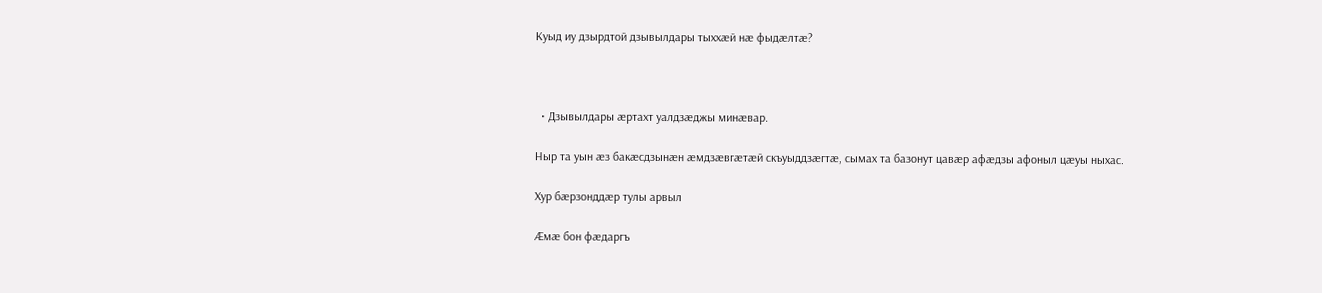Куыд иу дзырдтой дзывылдары тыххæй нæ фыдæлтæ?



  • Дзывылдары æртахт уалдзæджы минæвар.

Ныр та уын æз бакæсдзынæн æмдзæвгæтæй скъуыддзæгтæ, сымах та базонут цавæр афæдзы афоныл цæуы ныхас.

Хур бæрзонддæр тулы арвыл

Æмæ бон фæдаргъ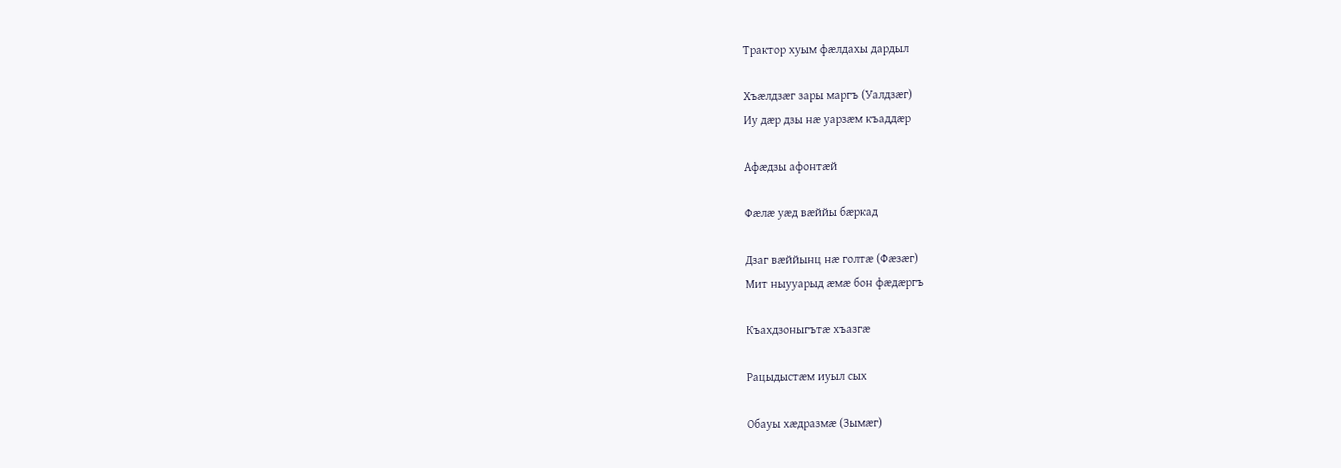Трактор хуым фæлдахы дардыл

Хъæлдзæг зары маргъ (Уалдзæг)
Иу дæр дзы нæ уарзæм къаддæр

Афæдзы афонтæй

Фæлæ уæд вæййы бæркад

Дзаг вæййынц нæ голтæ (Фæзæг)
Мит ныууарыд æмæ бон фæдæргъ

Къахдзоныгътæ хъазгæ

Рацыдыстæм иуыл сых

Обауы хæдразмæ (Зымæг)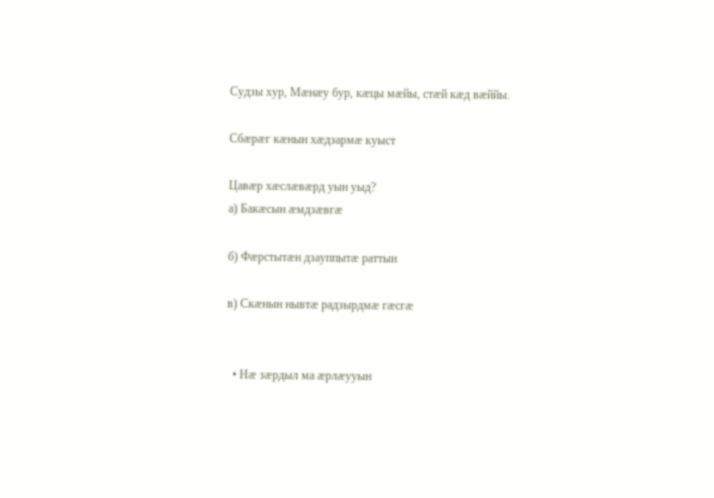Судзы хур, Мæнæу бур, кæцы мæйы, стæй кæд вæййы.

Сбæрæг кæнын хæдзармæ куыст

Цавæр хæслæвæрд уын уыд?
а) Бакæсын æмдзæвгæ

б) Фæрстытæн дзауппытæ раттын

в) Скæнын нывтæ радзырдмæ гæсгæ


  • Нæ зæрдыл ма æрлæууын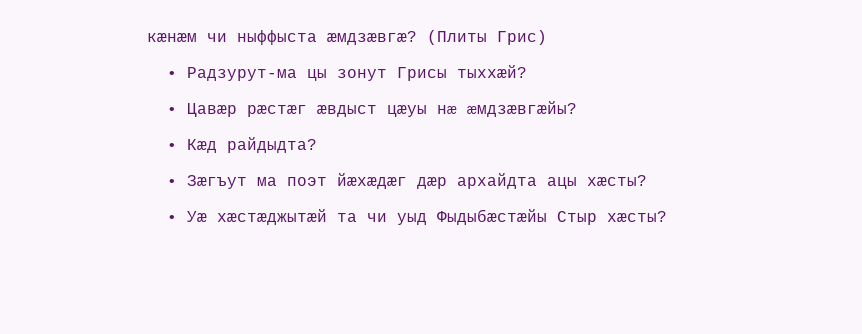кæнæм чи ныффыста æмдзæвгæ? (Плиты Грис)

  • Радзурут-ма цы зонут Грисы тыххæй?

  • Цавæр рæстæг æвдыст цæуы нæ æмдзæвгæйы?

  • Кæд райдыдта?

  • Зæгъут ма поэт йæхæдæг дæр архайдта ацы хæсты?

  • Уæ хæстæджытæй та чи уыд Фыдыбæстæйы Стыр хæсты?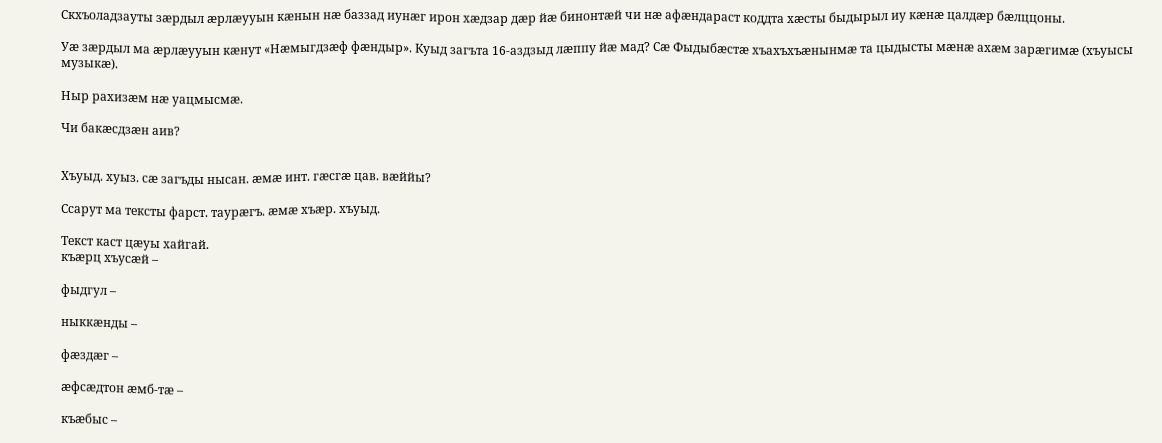Скхъоладзауты зæрдыл æрлæууын кæнын нæ баззад иунæг ирон хæдзар дæр йæ бинонтæй чи нæ афæндараст коддта хæсты быдырыл иу кæнæ цалдæр бæлццоны.

Уæ зæрдыл ма æрлæууын кæнут «Нæмыгдзæф фæндыр». Куыд загъта 16-аздзыд лæппу йæ мад? Сæ Фыдыбæстæ хъахъхъæнынмæ та цыдысты мæнæ ахæм зарæгимæ (хъуысы музыкæ).

Ныр рахизæм нæ уацмысмæ.

Чи бакæсдзæн аив?


Хъуыд. хуыз. сæ загъды нысан. æмæ инт. гæсгæ цав. вæййы?

Ссарут ма тексты фарст. таурæгъ. æмæ хъæр. хъуыд.

Текст каст цæуы хайгай.
къæрц хъусæй –

фыдгул –

ныккæнды –

фæздæг –

æфсæдтон æмб-тæ –

къæбыс –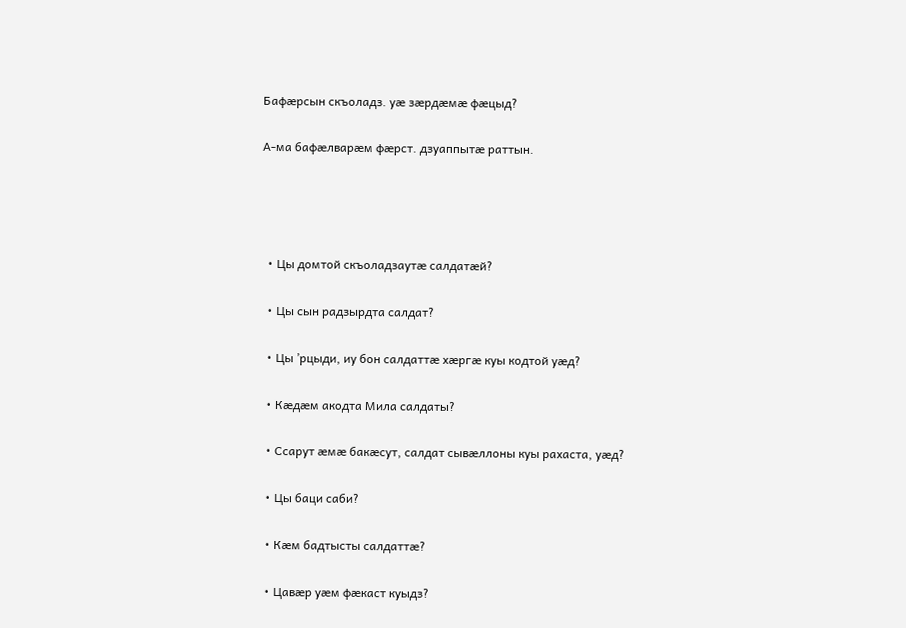Бафæрсын скъоладз. уæ зæрдæмæ фæцыд?

А-ма бафæлварæм фæрст. дзуаппытæ раттын.




  • Цы домтой скъоладзаутæ салдатæй?

  • Цы сын радзырдта салдат?

  • Цы ’рцыди, иу бон салдаттæ хæргæ куы кодтой уæд?

  • Кæдæм акодта Мила салдаты?

  • Ссарут æмæ бакæсут, салдат сывæллоны куы рахаста, уæд?

  • Цы баци саби?

  • Кæм бадтысты салдаттæ?

  • Цавæр уæм фæкаст куыдз?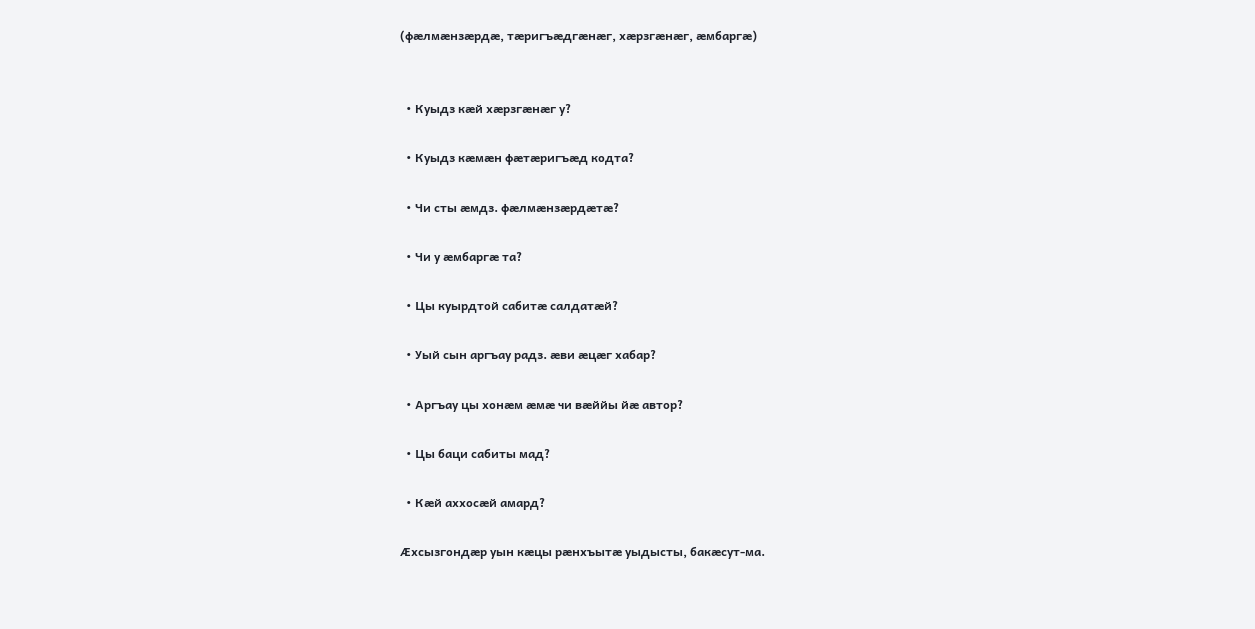(фæлмæнзæрдæ, тæригъæдгæнæг, хæрзгæнæг, æмбаргæ)


  • Куыдз кæй хæрзгæнæг у?

  • Куыдз кæмæн фæтæригъæд кодта?

  • Чи сты æмдз. фæлмæнзæрдæтæ?

  • Чи у æмбаргæ та?

  • Цы куырдтой сабитæ салдатæй?

  • Уый сын аргъау радз. æви æцæг хабар?

  • Аргъау цы хонæм æмæ чи вæййы йæ автор?

  • Цы баци сабиты мад?

  • Кæй аххосæй амард?

Æхсызгондæр уын кæцы рæнхъытæ уыдысты, бакæсут-ма.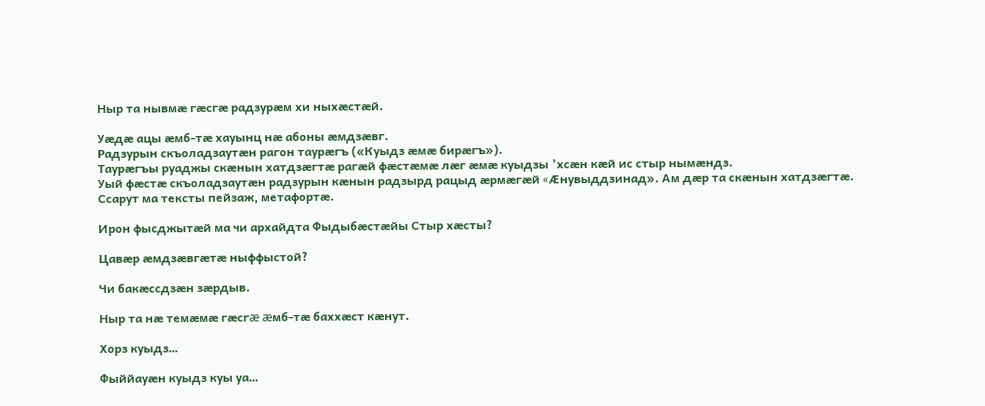Ныр та нывмæ гæсгæ радзурæм хи ныхæстæй.

Уæдæ ацы æмб-тæ хауынц нæ абоны æмдзæвг.
Радзурын скъоладзаутæн рагон таурæгъ («Куыдз æмæ бирæгъ»).
Таурæгъы руаджы скæнын хатдзæгтæ рагæй фæстæмæ лæг æмæ куыдзы ’хсæн кæй ис стыр нымæндз.
Уый фæстæ скъоладзаутæн радзурын кæнын радзырд рацыд æрмæгæй «Æнувыддзинад». Ам дæр та скæнын хатдзæгтæ.
Ссарут ма тексты пейзаж, метафортæ.

Ирон фысджытæй ма чи архайдта Фыдыбæстæйы Стыр хæсты?

Цавæр æмдзæвгæтæ ныффыстой?

Чи бакæссдзæн зæрдыв.

Ныр та нæ темæмæ гæсгæ æмб-тæ баххæст кæнут.

Хорз куыдз…

Фыййауæн куыдз куы уа…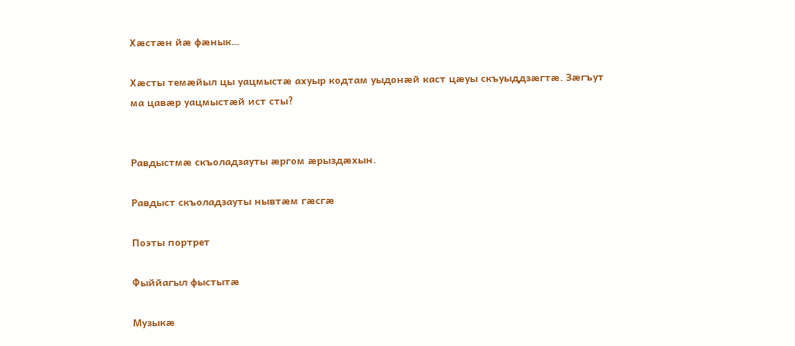Хæстæн йæ фæнык…

Хæсты темæйыл цы уацмыстæ ахуыр кодтам уыдонæй каст цæуы скъуыддзæгтæ. Зæгъут ма цавæр уацмыстæй ист сты?


Равдыстмæ скъоладзауты æргом æрыздæхын.

Равдыст скъоладзауты нывтæм гæсгæ

Поэты портрет

Фыййагыл фыстытæ

Музыкæ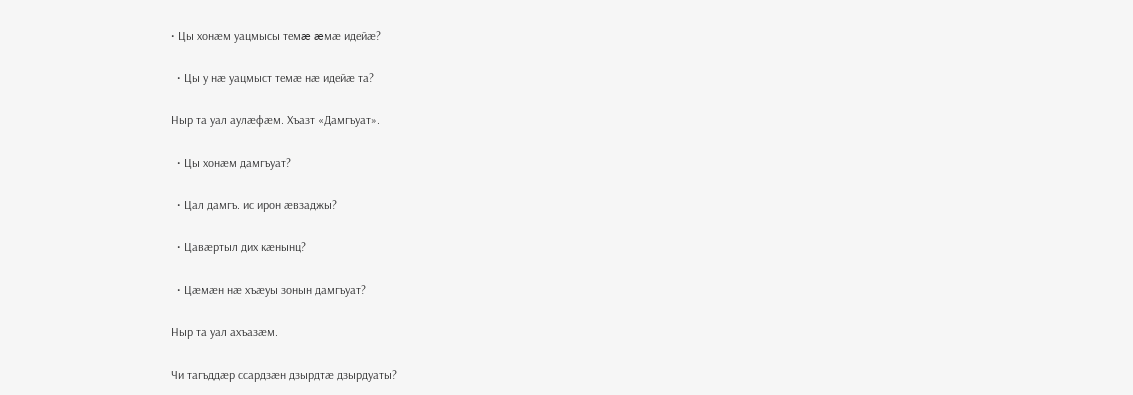• Цы хонæм уацмысы темæ æмæ идейæ?

  • Цы у нæ уацмыст темæ нæ идейæ та?

Ныр та уал аулæфæм. Хъазт «Дамгъуат».

  • Цы хонæм дамгъуат?

  • Цал дамгъ. ис ирон æвзаджы?

  • Цавæртыл дих кæнынц?

  • Цæмæн нæ хъæуы зонын дамгъуат?

Ныр та уал ахъазæм.

Чи тагъддæр ссардзæн дзырдтæ дзырдуаты?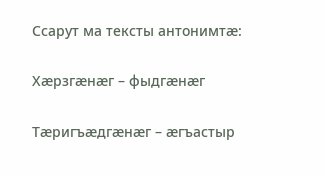Ссарут ма тексты антонимтæ:

Хæрзгæнæг – фыдгæнæг

Тæригъæдгæнæг – æгъастыр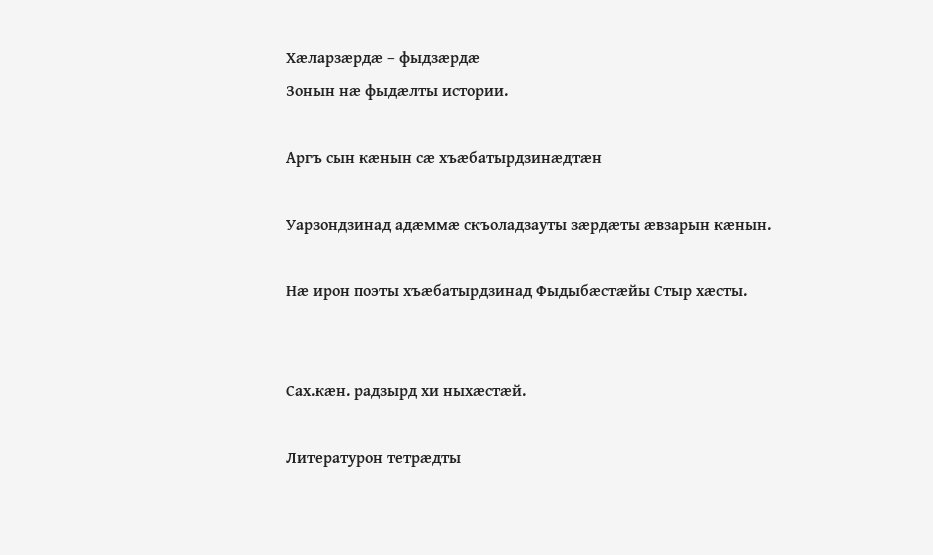Хæларзæрдæ – фыдзæрдæ
Зонын нæ фыдæлты истории.

Аргъ сын кæнын сæ хъæбатырдзинæдтæн

Уарзондзинад адæммæ скъоладзауты зæрдæты æвзарын кæнын.

Нæ ирон поэты хъæбатырдзинад Фыдыбæстæйы Стыр хæсты.


Сах.кæн. радзырд хи ныхæстæй.

Литературон тетрæдты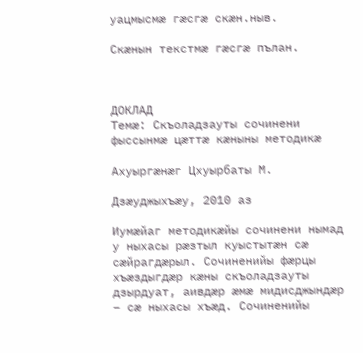уацмысмæ гæсгæ скæн.ныв.

Скæнын текстмæ гæсгæ пълан.



ДОКЛАД
Темæ: Скъоладзауты сочинени фыссынмæ цæттæ кæныны методикæ

Ахуыргæнæг Цхуырбаты М.

Дзæуджыхъæу, 2010 аз

Иумæйаг методикæйы сочинени нымад у ныхасы рæзтыл куыстытæн сæ сæйрагдæрыл. Сочиненийы фæрцы хъæздыгдæр кæны скъоладзауты дзырдуат, аивдæр æмæ мидисджындæр – сæ ныхасы хъæд. Сочиненийы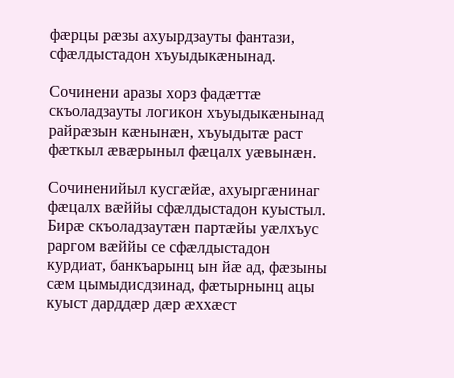фæрцы рæзы ахуырдзауты фантази, сфæлдыстадон хъуыдыкæнынад.

Сочинени аразы хорз фадæттæ скъоладзауты логикон хъуыдыкæнынад райрæзын кæнынæн, хъуыдытæ раст фæткыл æвæрыныл фæцалх уæвынæн.

Сочиненийыл кусгæйæ, ахуыргæнинаг фæцалх вæййы сфæлдыстадон куыстыл. Бирæ скъоладзаутæн партæйы уæлхъус раргом вæййы се сфæлдыстадон курдиат, банкъарынц ын йæ ад, фæзыны сæм цымыдисдзинад, фæтырнынц ацы куыст дарддæр дæр æххæст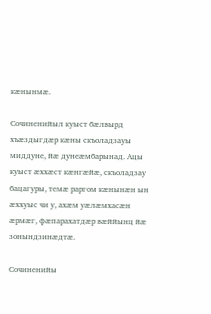кæнынмæ.

Сочиненийыл куыст бæлвырд хъæздыгдæр кæны скъоладзауы миддуне, йæ дунеæмбарынад. Ацы куыст æххæст кæнгæйæ, скъоладзау бацагуры, темæ раргом кæнынæн ын æххуыс чи у, ахæм уæлæмхасæн æрмæг, фæпарахатдæр вæййынц йæ зонындзинæдтæ.

Сочиненийы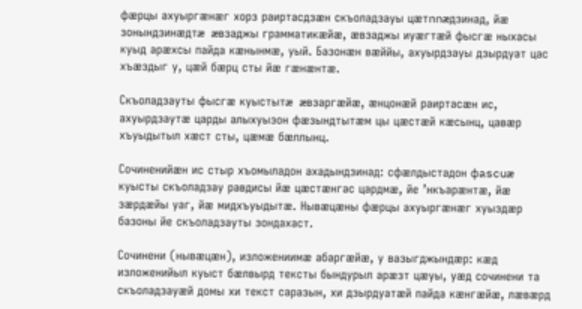фæрцы ахуыргæнæг хорз раиртасдзæн скъоладзауы цæтnnæдзинад, йæ зонындзинæдтæ æвзаджы грамматикæйæ, æвзаджы иуæгтæй фысгæ ныхасы куыд арæхсы пайда кæнынмæ, уый. Базонæн вæййы, ахуырдзауы дзырдуат цас хъæздыг у, цæй бæрц сты йæ гæнæнтæ.

Скъоладзауты фысгæ куыстытæ æвзаргæйæ, æнцонæй раиртасæн ис, ахуырдзаутæ царды алыхуызон фæзындтытæм цы цæстæй кæсынц, цавæр хъуыдытыл хæст сты, цæмæ бæллынц.

Сочиненийæн ис стыр хъомыладон ахадындзинад: сфæлдыстадон фascuæ куысты скъоладзау равдисы йæ цæстæнгас цардмæ, йе ’нкъарæнтæ, йæ зæрдæйы уаг, йæ мидхъуыдытæ. Нывæцæны фæрцы ахуыргæнæг хуыздæр базоны йе скъоладзауты зондахаст.

Сочинени (нывæцæн), изложениимæ абаргæйæ, у вазыгджындæр: кæд изложенийыл куыст бæлвырд тексты бындурыл арæзт цæуы, уæд сочинени та скъоладзауæй домы хи текст саразын, хи дзырдуатæй пайда кæнгæйæ, лæвæрд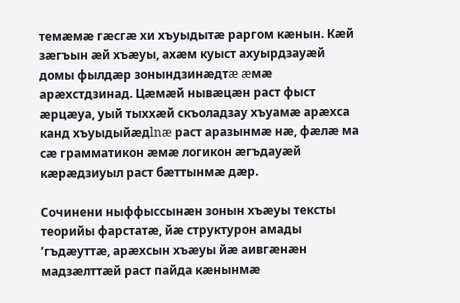темæмæ гæсгæ хи хъуыдытæ раргом кæнын. Кæй зæгъын æй хъæуы, ахæм куыст ахуырдзауæй домы фылдæр зонындзинæдтæ æмæ арæхстдзинад. Цæмæй нывæцæн раст фыст æрцæуа, уый тыххæй скъоладзау хъуамæ арæхса канд хъуыдыйæдlnæ раст аразынмæ нæ, фæлæ ма сæ грамматикон æмæ логикон æгъдауæй кæрæдзиуыл раст бæттынмæ дæр.

Сочинени ныффыссынæн зонын хъæуы тексты теорийы фарстатæ, йæ структурон амады ’гъдæуттæ, арæхсын хъæуы йæ аивгæнæн мадзæлттæй раст пайда кæнынмæ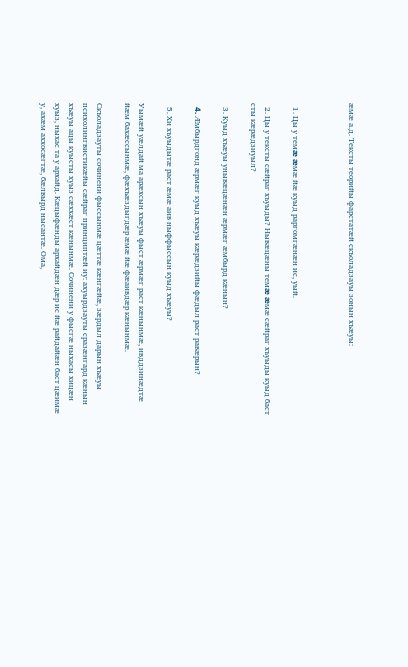æмæ а.д. Тексты теорийы фарстатæй скъоладзауы зонын хъæуы:



  1. Цы у темæ æмæ йæ куыд раргомгæнæн ис, уый.

  2. Цы у тексты сæйраг хъуыды? Нывæцæны темæ æмæ сæйраг хъуыды куыд баст сты кæрæдзиуыл?

  3. Куыд хъæуы yнывæцæнæн æрмæг æмбырд кæнын?

  4. Æмбырдгонд æрмæг куыд хъæуы кæрæдзийы фæдыл раст равæрын?

  5. Хи хъуыдытæ раст æмæ аив ныффыссын куыд хъæуы?

Уымæй уæлдай ма арæхсын хъæуы фыст æрмæг раст кæнынмæ, ивддзинæдтæ йæм бахæссынмæ, фæхъæздыгдæр æмæ йæ фæаивдæр кæнынмæ.

Скъоладзауты сочинени фыссынмæ цæттæ кæнгæйæ, зæрдыл дарын хъæуы психолингвистикæйы сæйраг принциптæй иу: ахуырдзауты сразæнгард кæнын хъæуы ацы куысты хуыз сæххæст кæнынмæ. Сочинени у фысгæ ныхасы хицæн хуыз, ныхас та у архайд. Кæцыфæнды архайдæн дæр ис йæ райдайæн баст цæимæ у, ахæм аххосæгтæ, бæлвырд нысантæ. Ома,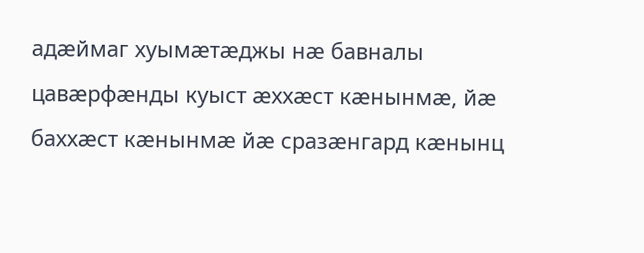адæймаг хуымæтæджы нæ бавналы цавæрфæнды куыст æххæст кæнынмæ, йæ баххæст кæнынмæ йæ сразæнгард кæнынц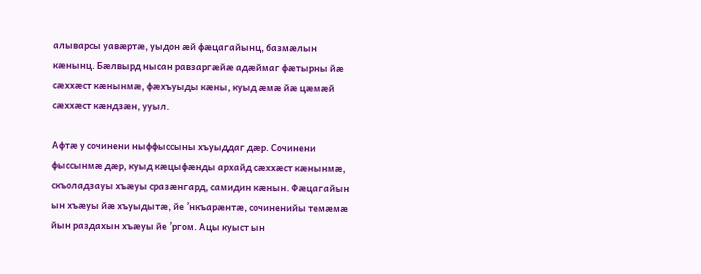алыварсы уавæртæ, уыдон æй фæцагайынц, базмæлын кæнынц. Бæлвырд нысан равзаргæйæ адæймаг фæтырны йæ сæххæст кæнынмæ, фæхъуыды кæны, куыд æмæ йæ цæмæй сæххæст кæндзæн, ууыл.

Афтæ у сочинени ныффыссыны хъуыддаг дæр. Сочинени фыссынмæ дæр, куыд кæцыфæнды архайд сæххæст кæнынмæ, скъоладзауы хъæуы сразæнгард, самидин кæнын. Фæцагайын ын хъæуы йæ хъуыдытæ, йе ’нкъарæнтæ, сочиненийы темæмæ йын раздахын хъæуы йе ’ргом. Ацы куыст ын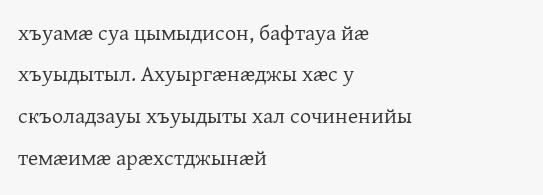хъуамæ суа цымыдисон, бафтауа йæ хъуыдытыл. Ахуыргæнæджы хæс у скъоладзауы хъуыдыты хал сочиненийы темæимæ арæхстджынæй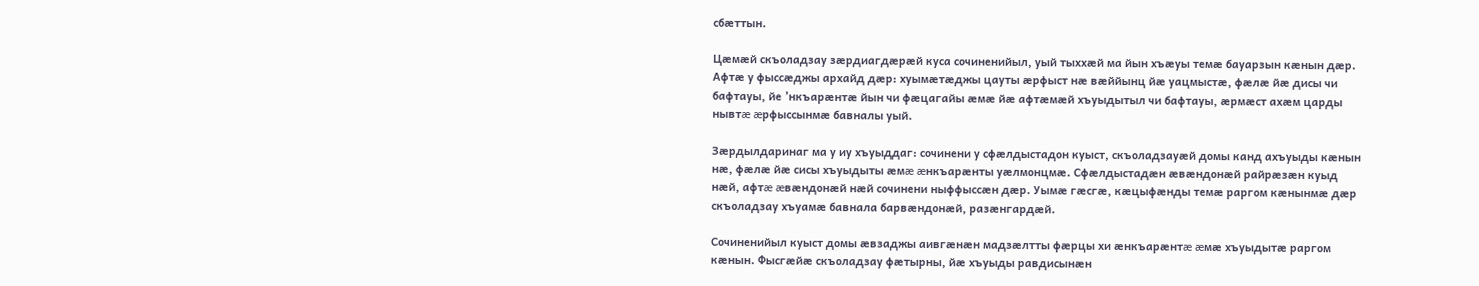сбæттын.

Цæмæй скъоладзау зæрдиагдæрæй куса сочиненийыл, уый тыххæй ма йын хъæуы темæ бауарзын кæнын дæр. Афтæ у фыссæджы архайд дæр: хуымæтæджы цауты æрфыст нæ вæййынц йæ уацмыстæ, фæлæ йæ дисы чи бафтауы, йе ’нкъарæнтæ йын чи фæцагайы æмæ йæ афтæмæй хъуыдытыл чи бафтауы, æрмæст ахæм царды нывтæ æрфыссынмæ бавналы уый.

Зæрдылдаринаг ма у иу хъуыддаг: сочинени у сфæлдыстадон куыст, скъоладзауæй домы канд ахъуыды кæнын нæ, фæлæ йæ сисы хъуыдыты æмæ æнкъарæнты уæлмонцмæ. Сфæлдыстадæн æвæндонæй райрæзæн куыд нæй, афтæ æвæндонæй нæй сочинени ныффыссæн дæр. Уымæ гæсгæ, кæцыфæнды темæ раргом кæнынмæ дæр скъоладзау хъуамæ бавнала барвæндонæй, разæнгардæй.

Сочиненийыл куыст домы æвзаджы аивгæнæн мадзæлтты фæрцы хи æнкъарæнтæ æмæ хъуыдытæ раргом кæнын. Фысгæйæ скъоладзау фæтырны, йæ хъуыды равдисынæн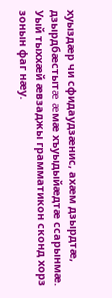хуыздæр чи сфидаудзæнис, ахæм дзырдтæ, дзырдбæстытæ æмæ хъуыдыйæдтæ ссарынмæ. Уый тыххæй æвзаджы грамматикон сконд хорз зонын фаг нæу.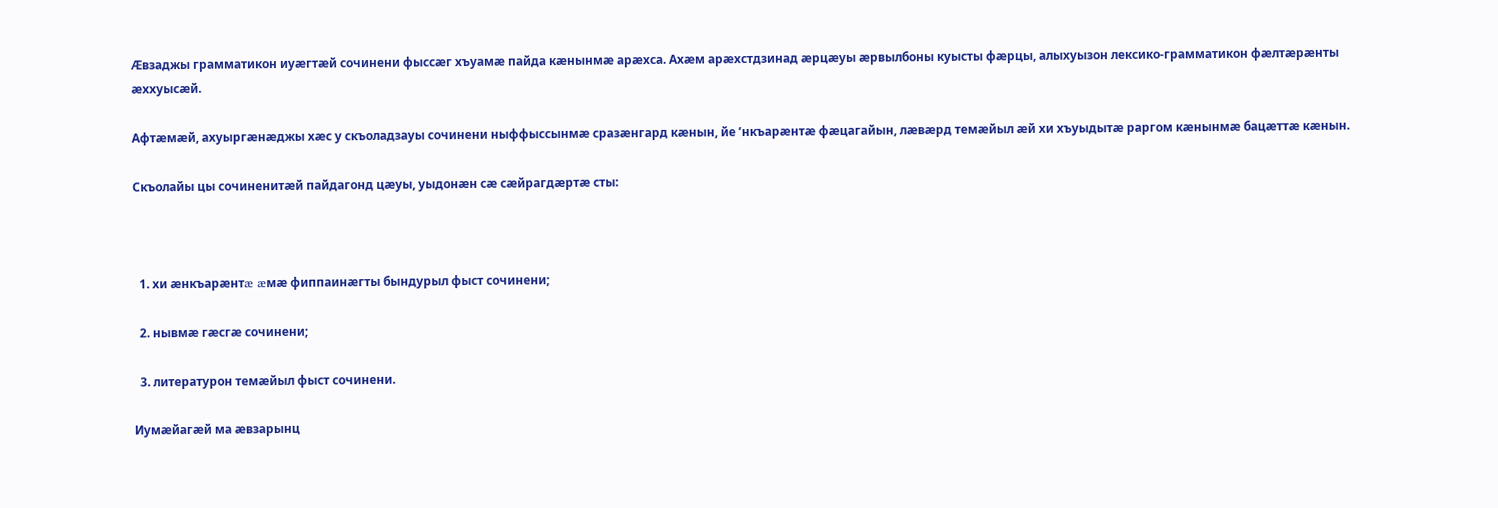Æвзаджы грамматикон иуæгтæй сочинени фыссæг хъуамæ пайда кæнынмæ арæхса. Ахæм арæхстдзинад æрцæуы æрвылбоны куысты фæрцы, алыхуызон лексико-грамматикон фæлтæрæнты æххуысæй.

Афтæмæй, ахуыргæнæджы хæс у скъоладзауы сочинени ныффыссынмæ сразæнгард кæнын, йе ’нкъарæнтæ фæцагайын, лæвæрд темæйыл æй хи хъуыдытæ раргом кæнынмæ бацæттæ кæнын.

Скъолайы цы сочиненитæй пайдагонд цæуы, уыдонæн сæ сæйрагдæртæ сты:



  1. хи æнкъарæнтæ æмæ фиппаинæгты бындурыл фыст сочинени;

  2. нывмæ гæсгæ сочинени;

  3. литературон темæйыл фыст сочинени.

Иумæйагæй ма æвзарынц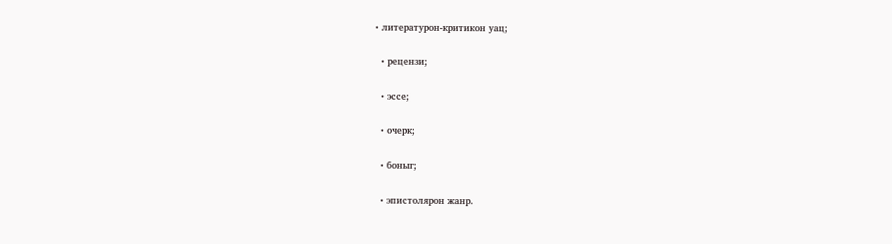• литературон-критикон уац;

  • рецензи;

  • эссе;

  • очерк;

  • боныг;

  • эпистолярон жанр.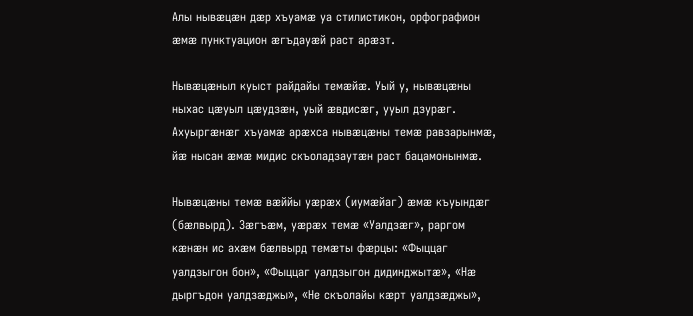Алы нывæцæн дæр хъуамæ уа стилистикон, орфографион æмæ пунктуацион æгъдауæй раст арæзт.

Нывæцæныл куыст райдайы темæйæ. Уый у, нывæцæны ныхас цæуыл цæудзæн, уый æвдисæг, ууыл дзурæг. Ахуыргæнæг хъуамæ арæхса нывæцæны темæ равзарынмæ, йæ нысан æмæ мидис скъоладзаутæн раст бацамонынмæ.

Нывæцæны темæ вæййы уæрæх (иумæйаг) æмæ къуындæг (бæлвырд). Зæгъæм, уæрæх темæ «Уалдзæг», раргом кæнæн ис ахæм бæлвырд темæты фæрцы: «Фыццаг уалдзыгон бон», «Фыццаг уалдзыгон дидинджытæ», «Нæ дыргъдон уалдзæджы», «Не скъолайы кæрт уалдзæджы»,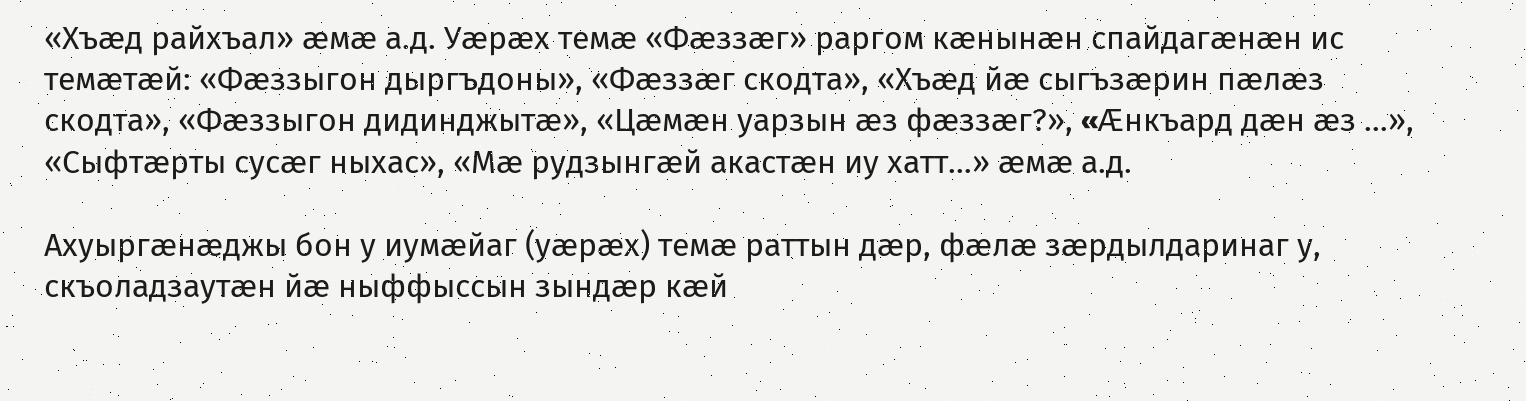«Хъæд райхъал» æмæ а.д. Уæрæх темæ «Фæззæг» раргом кæнынæн спайдагæнæн ис темæтæй: «Фæззыгон дыргъдоны», «Фæззæг скодта», «Хъæд йæ сыгъзæрин пæлæз скодта», «Фæззыгон дидинджытæ», «Цæмæн уарзын æз фæззæг?», «Æнкъард дæн æз …», «Сыфтæрты сусæг ныхас», «Мæ рудзынгæй акастæн иу хатт…» æмæ а.д.

Ахуыргæнæджы бон у иумæйаг (уæрæх) темæ раттын дæр, фæлæ зæрдылдаринаг у, скъоладзаутæн йæ ныффыссын зындæр кæй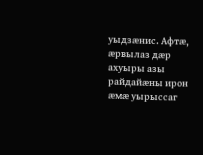уыдзæнис. Афтæ, æрвылаз дæр ахуыры азы райдайæны ирон æмæ уырыссаг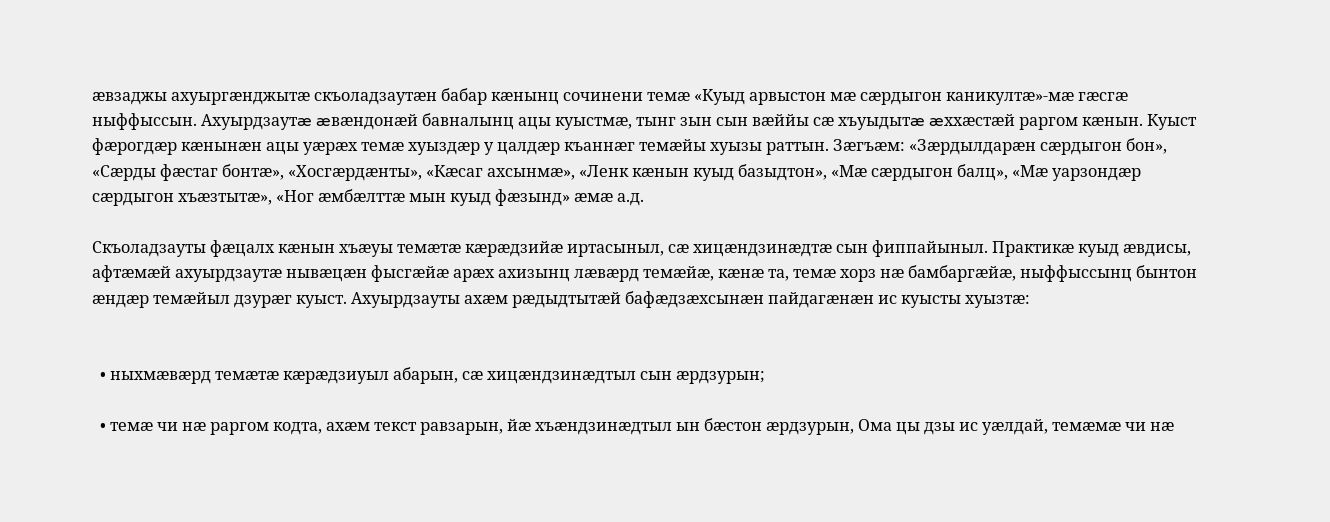æвзаджы ахуыргæнджытæ скъоладзаутæн бабар кæнынц сочинени темæ «Куыд арвыстон мæ сæрдыгон каникултæ»-мæ гæсгæ ныффыссын. Ахуырдзаутæ æвæндонæй бавналынц ацы куыстмæ, тынг зын сын вæййы сæ хъуыдытæ æххæстæй раргом кæнын. Куыст фæрогдæр кæнынæн ацы уæрæх темæ хуыздæр у цалдæр къаннæг темæйы хуызы раттын. Зæгъæм: «Зæрдылдарæн сæрдыгон бон», «Сæрды фæстаг бонтæ», «Хосгæрдæнты», «Кæсаг ахсынмæ», «Ленк кæнын куыд базыдтон», «Мæ сæрдыгон балц», «Мæ уарзондæр сæрдыгон хъæзтытæ», «Ног æмбæлттæ мын куыд фæзынд» æмæ а.д.

Скъоладзауты фæцалх кæнын хъæуы темæтæ кæрæдзийæ иртасыныл, сæ хицæндзинæдтæ сын фиппайыныл. Практикæ куыд æвдисы, афтæмæй ахуырдзаутæ нывæцæн фысгæйæ арæх ахизынц лæвæрд темæйæ, кæнæ та, темæ хорз нæ бамбаргæйæ, ныффыссынц бынтон æндæр темæйыл дзурæг куыст. Ахуырдзауты ахæм рæдыдтытæй бафæдзæхсынæн пайдагæнæн ис куысты хуызтæ:


  • ныхмæвæрд темæтæ кæрæдзиуыл абарын, сæ хицæндзинæдтыл сын æрдзурын;

  • темæ чи нæ раргом кодта, ахæм текст равзарын, йæ хъæндзинæдтыл ын бæстон æрдзурын, Ома цы дзы ис уæлдай, темæмæ чи нæ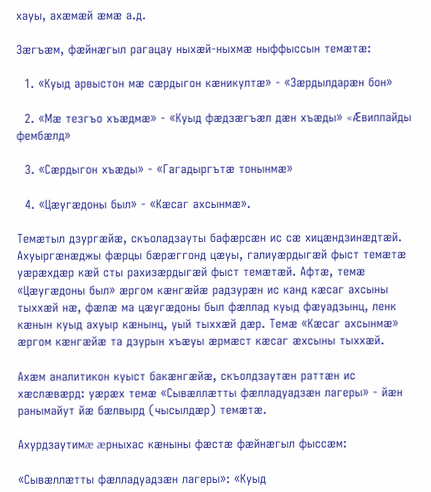хауы, ахæмæй æмæ а.д.

Зæгъæм, фæйнæгыл рагацау ныхæй-ныхмæ ныффыссын темæтæ:

  1. «Куыд арвыстон мæ сæрдыгон кæникултæ» - «Зæрдылдарæн бон»

  2. «Мæ тезгъо хъæдмæ» - «Куыд фæдзæгъæл дæн хъæды» «Æвиппайды фембæлд»

  3. «Сæрдыгон хъæды» - «Гагадыргътæ тонынмæ»

  4. «Цæугæдоны был» - «Кæсаг ахсынмæ».

Темæтыл дзургæйæ, скъоладзауты бафæрсæн ис сæ хицæндзинæдтæй. Ахуыргæнæджы фæрцы бæрæггонд цæуы, галиуæрдыгæй фыст темæтæ уæрæхдæр кæй сты рахизæрдыгæй фыст темæтæй. Афтæ, темæ «Цæугæдоны был» æргом кæнгæйæ радзурæн ис канд кæсаг ахсыны тыххæй нæ, фæлæ ма цæугæдоны был фæллад куыд фæуадзынц, ленк кæнын куыд ахуыр кæнынц, уый тыххæй дæр. Темæ «Кæсаг ахсынмæ» æргом кæнгæйæ та дзурын хъæуы æрмæст кæсаг æхсыны тыххæй.

Ахæм аналитикон куыст бакæнгæйæ, скъолдзаутæн раттæн ис хæслæвæрд: уæрæх темæ «Сывæллæтты фæлладуадзæн лагеры» - йæн ранымайут йæ бæлвырд (чысылдæр) темæтæ.

Ахурдзаутимæ æрныхас кæныны фæстæ фæйнæгыл фыссæм:

«Сывæллæтты фæлладуадзæн лагеры»: «Куыд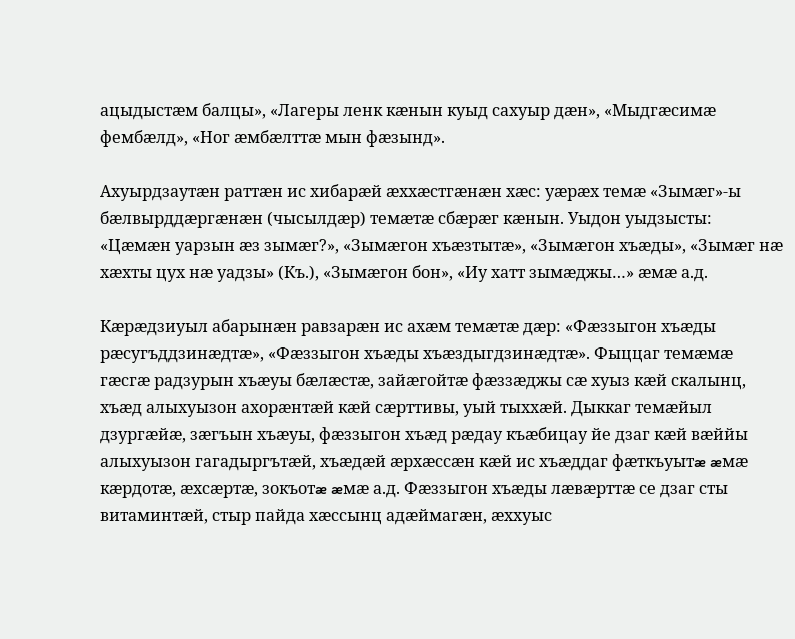ацыдыстæм балцы», «Лагеры ленк кæнын куыд сахуыр дæн», «Мыдгæсимæ фембæлд», «Ног æмбæлттæ мын фæзынд».

Ахуырдзаутæн раттæн ис хибарæй æххæстгæнæн хæс: уæрæх темæ «Зымæг»-ы бæлвырддæргæнæн (чысылдæр) темæтæ сбæрæг кæнын. Уыдон уыдзысты: «Цæмæн уарзын æз зымæг?», «Зымæгон хъæзтытæ», «Зымæгон хъæды», «Зымæг нæ хæхты цух нæ уадзы» (Къ.), «Зымæгон бон», «Иу хатт зымæджы…» æмæ а.д.

Кæрæдзиуыл абарынæн равзарæн ис ахæм темæтæ дæр: «Фæззыгон хъæды рæсугъддзинæдтæ», «Фæззыгон хъæды хъæздыгдзинæдтæ». Фыццаг темæмæ гæсгæ радзурын хъæуы бæлæстæ, зайæгойтæ фæззæджы сæ хуыз кæй скалынц, хъæд алыхуызон ахорæнтæй кæй сæрттивы, уый тыххæй. Дыккаг темæйыл дзургæйæ, зæгъын хъæуы, фæззыгон хъæд рæдау къæбицау йе дзаг кæй вæййы алыхуызон гагадыргътæй, хъæдæй æрхæссæн кæй ис хъæддаг фæткъуытæ æмæ кæрдотæ, æхсæртæ, зокъотæ æмæ а.д. Фæззыгон хъæды лæвæрттæ се дзаг сты витаминтæй, стыр пайда хæссынц адæймагæн, æххуыс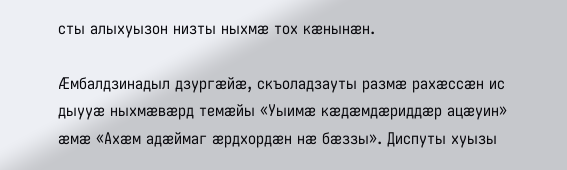сты алыхуызон низты ныхмæ тох кæнынæн.

Æмбалдзинадыл дзургæйæ, скъоладзауты размæ рахæссæн ис дыууæ ныхмæвæрд темæйы «Уыимæ кæдæмдæриддæр ацæуин» æмæ «Ахæм адæймаг æрдхордæн нæ бæззы». Диспуты хуызы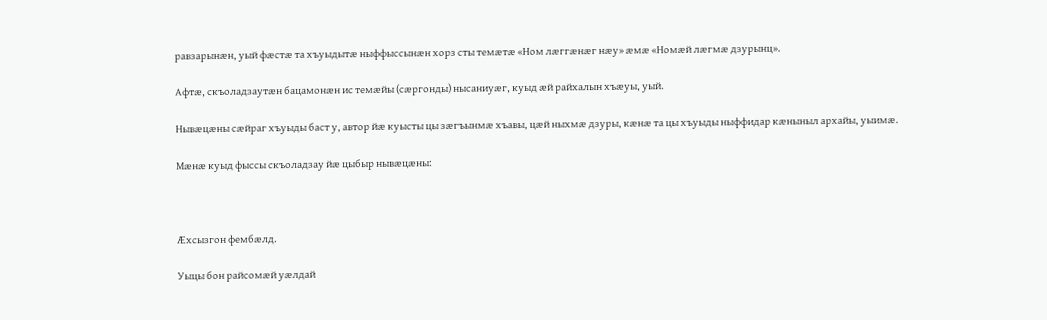равзарынæн, уый фæстæ та хъуыдытæ ныффыссынæн хорз сты темæтæ «Ном лæггæнæг нæу» æмæ «Номæй лæгмæ дзурынц».

Афтæ, скъоладзаутæн бацамонæн ис темæйы (сæргонды) нысаниуæг, куыд æй райхалын хъæуы, уый.

Нывæцæны сæйраг хъуыды баст у, автор йæ куысты цы зæгъынмæ хъавы, цæй ныхмæ дзуры, кæнæ та цы хъуыды ныффидар кæныныл архайы, уыимæ.

Мæнæ куыд фыссы скъоладзау йæ цыбыр нывæцæны:



Æхсызгон фембæлд.

Уыцы бон райсомæй уæлдай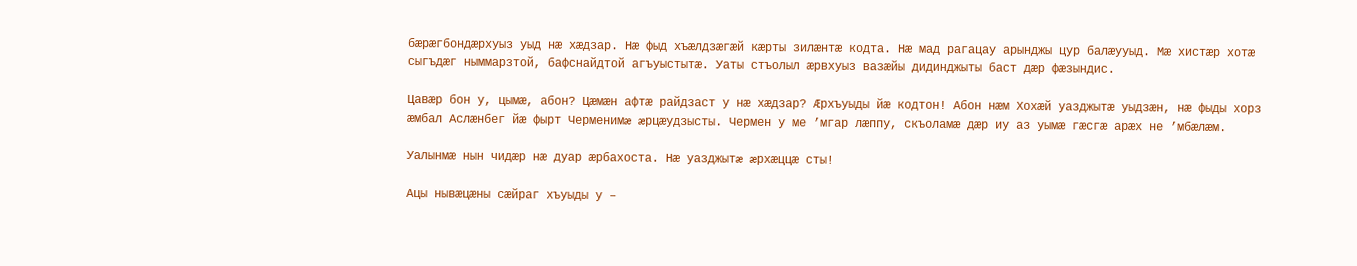бæрæгбондæрхуыз уыд нæ хæдзар. Нæ фыд хъæлдзæгæй кæрты зилæнтæ кодта. Нæ мад рагацау арынджы цур балæууыд. Мæ хистæр хотæ сыгъдæг ныммарзтой, бафснайдтой агъуыстытæ. Уаты стъолыл æрвхуыз вазæйы дидинджыты баст дæр фæзындис.

Цавæр бон у, цымæ, абон? Цæмæн афтæ райдзаст у нæ хæдзар? Æрхъуыды йæ кодтон! Абон нæм Хохæй уазджытæ уыдзæн, нæ фыды хорз æмбал Аслæнбег йæ фырт Черменимæ æрцæудзысты. Чермен у ме ’мгар лæппу, скъоламæ дæр иу аз уымæ гæсгæ арæх не ’мбæлæм.

Уалынмæ нын чидæр нæ дуар æрбахоста. Нæ уазджытæ æрхæццæ сты!

Ацы нывæцæны сæйраг хъуыды у –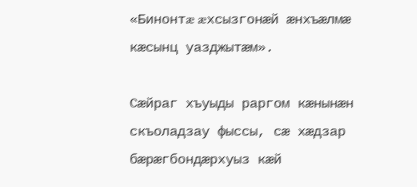«Бинонтæ æхсызгонæй æнхъæлмæ кæсынц уазджытæм».

Сæйраг хъуыды раргом кæнынæн скъоладзау фыссы, сæ хæдзар бæрæгбондæрхуыз кæй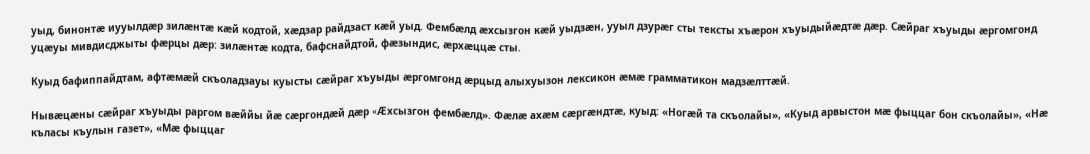уыд, бинонтæ иууылдæр зилæнтæ кæй кодтой, хæдзар райдзаст кæй уыд. Фембæлд æхсызгон кæй уыдзæн, ууыл дзурæг сты тексты хъæрон хъуыдыйæдтæ дæр. Сæйраг хъуыды æргомгонд уцæуы мивдисджыты фæрцы дæр: зилæнтæ кодта, бафснайдтой, фæзындис, æрхæццæ сты.

Куыд бафиппайдтам, афтæмæй скъоладзауы куысты сæйраг хъуыды æргомгонд æрцыд алыхуызон лексикон æмæ грамматикон мадзæлттæй.

Нывæцæны сæйраг хъуыды раргом вæййы йæ сæргондæй дæр «Æхсызгон фембæлд». Фæлæ ахæм сæргæндтæ, куыд: «Ногæй та скъолайы», «Куыд арвыстон мæ фыццаг бон скъолайы», «Нæ къласы къулын газет», «Мæ фыццаг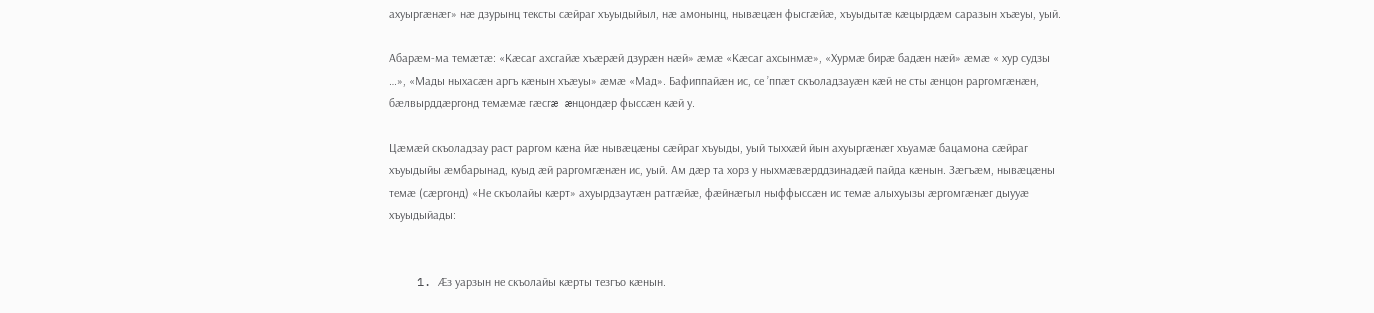ахуыргæнæг» нæ дзурынц тексты сæйраг хъуыдыйыл, нæ амонынц, нывæцæн фысгæйæ, хъуыдытæ кæцырдæм саразын хъæуы, уый.

Абарæм-ма темæтæ: «Кæсаг ахсгайæ хъæрæй дзурæн нæй» æмæ «Кæсаг ахсынмæ», «Хурмæ бирæ бадæн нæй» æмæ « хур судзы …», «Мады ныхасæн аргъ кæнын хъæуы» æмæ «Мад». Бафиппайæн ис, се ’ппæт скъоладзауæн кæй не сты æнцон раргомгæнæн, бæлвырддæргонд темæмæ гæсгæ æнцондæр фыссæн кæй у.

Цæмæй скъоладзау раст раргом кæна йæ нывæцæны сæйраг хъуыды, уый тыххæй йын ахуыргæнæг хъуамæ бацамона сæйраг хъуыдыйы æмбарынад, куыд æй раргомгæнæн ис, уый. Ам дæр та хорз у ныхмæвæрддзинадæй пайда кæнын. Зæгъæм, нывæцæны темæ (сæргонд) «Не скъолайы кæрт» ахуырдзаутæн ратгæйæ, фæйнæгыл ныффыссæн ис темæ алыхуызы æргомгæнæг дыууæ хъуыдыйады:


    1. Æз уарзын не скъолайы кæрты тезгъо кæнын.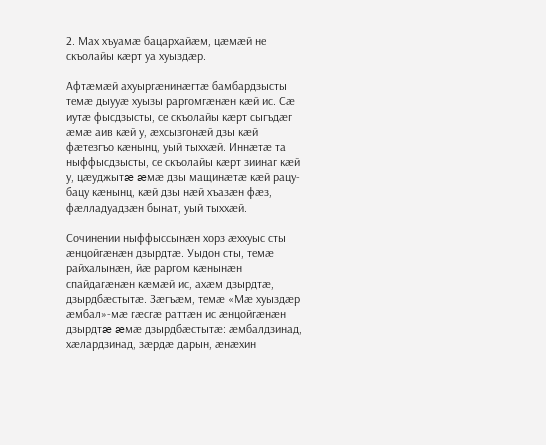2. Мах хъуамæ бацархайæм, цæмæй не скъолайы кæрт уа хуыздæр.

Афтæмæй ахуыргæнинæгтæ бамбардзысты темæ дыууæ хуызы раргомгæнæн кæй ис. Сæ иутæ фысдзысты, се скъолайы кæрт сыгъдæг æмæ аив кæй у, æхсызгонæй дзы кæй фæтезгъо кæнынц, уый тыххæй. Иннæтæ та ныффысдзысты, се скъолайы кæрт зиинаг кæй у, цæуджытæ æмæ дзы мащинæтæ кæй рацу-бацу кæнынц, кæй дзы нæй хъазæн фæз, фæлладуадзæн бынат, уый тыххæй.

Сочинении ныффыссынæн хорз æххуыс сты æнцойгæнæн дзырдтæ. Уыдон сты, темæ райхалынæн, йæ раргом кæнынæн спайдагæнæн кæмæй ис, ахæм дзырдтæ, дзырдбæстытæ. Зæгъæм, темæ «Мæ хуыздæр æмбал»-мæ гæсгæ раттæн ис æнцойгæнæн дзырдтæ æмæ дзырдбæстытæ: æмбалдзинад, хæлардзинад, зæрдæ дарын, æнæхин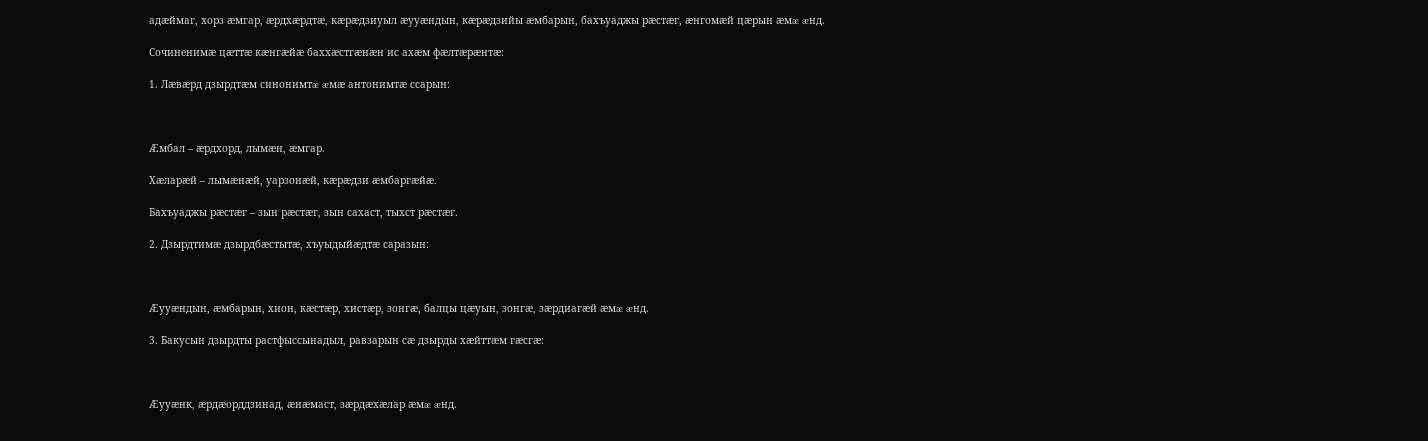адæймаг, хорз æмгар, æрдхæрдтæ, кæрæдзиуыл æууæндын, кæрæдзийы æмбарын, бахъуаджы рæстæг, æнгомæй цæрын æмæ æнд.

Сочиненимæ цæттæ кæнгæйæ баххæстгæнæн ис ахæм фæлтæрæнтæ:

1. Лæвæрд дзырдтæм синонимтæ æмæ антонимтæ ссарын:



Æмбал – æрдхорд, лымæн, æмгар.

Хæларæй – лымæнæй, уарзонæй, кæрæдзи æмбаргæйæ.

Бахъуаджы рæстæг – зын рæстæг, зын сахаст, тыхст рæстæг.

2. Дзырдтимæ дзырдбæстытæ, хъуыдыйæдтæ саразын:



Æууæндын, æмбарын, хион, кæстæр, хистæр, зонгæ, балцы цæуын, зонгæ, зæрдиагæй æмæ æнд.

3. Бакусын дзырдты растфыссынадыл, равзарын сæ дзырды хæйттæм гæсгæ:



Æууæнк, æрдæорддзинад, æнæмаст, зæрдæхæлар æмæ æнд.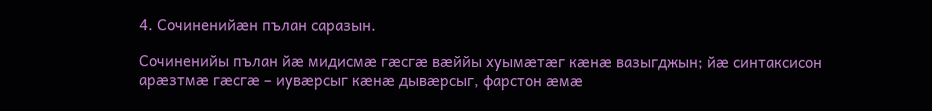4. Сочиненийæн пълан саразын.

Сочиненийы пълан йæ мидисмæ гæсгæ вæййы хуымæтæг кæнæ вазыгджын; йæ синтаксисон арæзтмæ гæсгæ – иувæрсыг кæнæ дывæрсыг, фарстон æмæ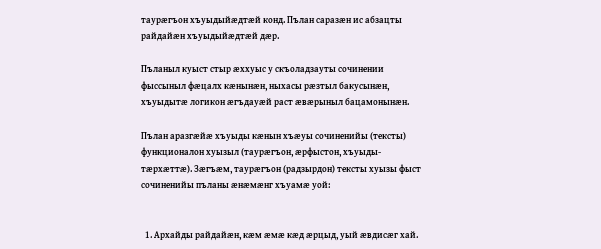таурæгъон хъуыдыйæдтæй конд. Пълан саразæн ис абзацты райдайæн хъуыдыйæдтæй дæр.

Пъланыл куыст стыр æххуыс у скъоладзауты сочинении фыссыныл фæцалх кæнынæн, ныхасы рæзтыл бакусынæн, хъуыдытæ логикон æгъдауæй раст æвæрыныл бацамонынæн.

Пълан аразгæйæ хъуыды кæнын хъæуы сочиненийы (тексты) функционалон хуызыл (таурæгъон, æрфыстон, хъуыды-тæрхæттæ). Зæгъæм, таурæгъон (радзырдон) тексты хуызы фыст сочиненийы пъланы æнæмæнг хъуамæ уой:


  1. Архайды райдайæн, кæм æмæ кæд æрцыд, уый æвдисæг хай.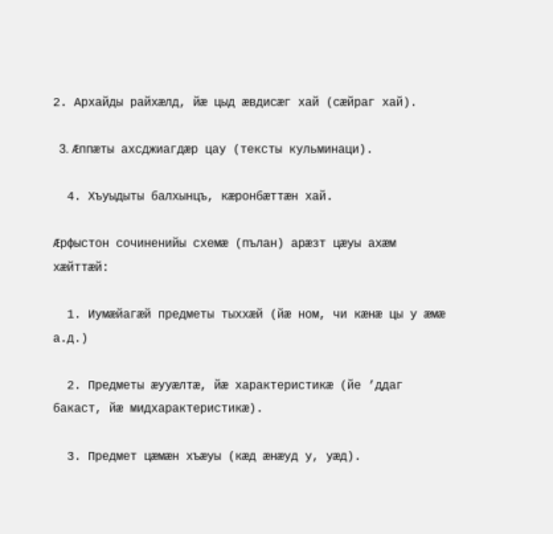2. Архайды райхæлд, йæ цыд æвдисæг хай (сæйраг хай).

  3. Æппæты ахсджиагдæр цау (тексты кульминаци).

  4. Хъуыдыты балхынцъ, кæронбæттæн хай.

Æрфыстон сочиненийы схемæ (пълан) арæзт цæуы ахæм хæйттæй:

  1. Иумæйагæй предметы тыххæй (йæ ном, чи кæнæ цы у æмæ а.д.)

  2. Предметы æууæлтæ, йæ характеристикæ (йе ’ддаг бакаст, йæ мидхарактеристикæ).

  3. Предмет цæмæн хъæуы (кæд æнæуд у, уæд).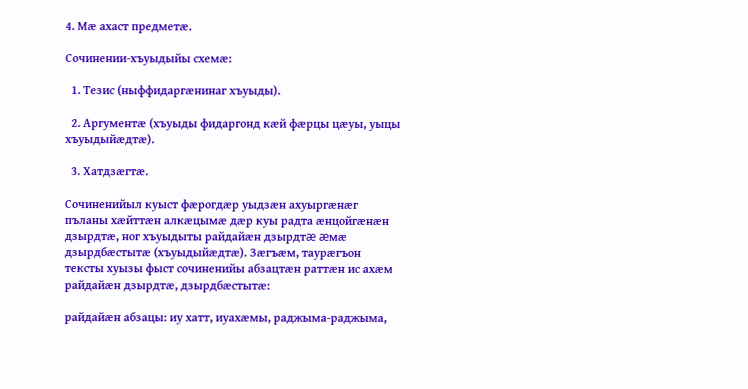4. Мæ ахаст предметæ.

Сочинении-хъуыдыйы схемæ:

  1. Тезис (ныффидаргæнинаг хъуыды).

  2. Аргументæ (хъуыды фидаргонд кæй фæрцы цæуы, уыцы хъуыдыйæдтæ).

  3. Хатдзæгтæ.

Сочиненийыл куыст фæрогдæр уыдзæн ахуыргæнæг пъланы хæйттæн алкæцымæ дæр куы радта æнцойгæнæн дзырдтæ, ног хъуыдыты райдайæн дзырдтæ æмæ дзырдбæстытæ (хъуыдыйæдтæ). Зæгъæм, таурæгъон тексты хуызы фыст сочиненийы абзацтæн раттæн ис ахæм райдайæн дзырдтæ, дзырдбæстытæ:

райдайæн абзацы: иу хатт, иуахæмы, раджыма-раджыма,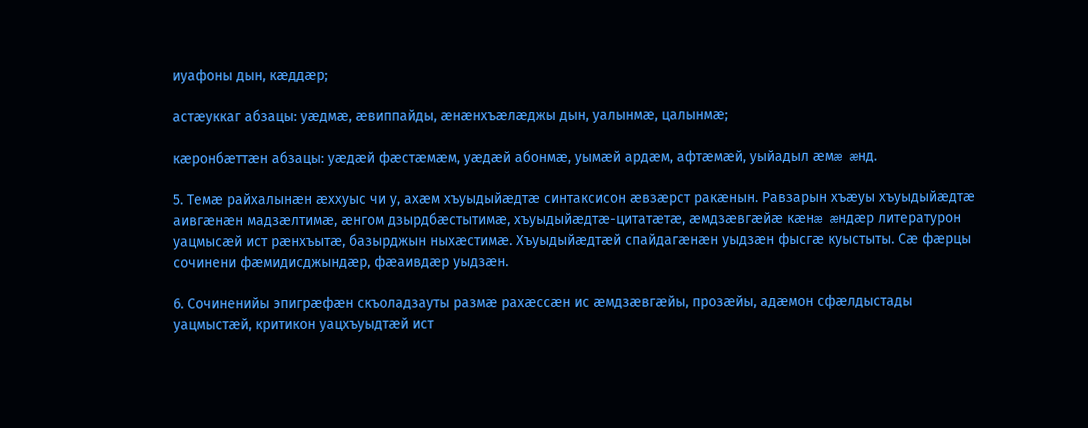иуафоны дын, кæддæр;

астæуккаг абзацы: уæдмæ, æвиппайды, æнæнхъæлæджы дын, уалынмæ, цалынмæ;

кæронбæттæн абзацы: уæдæй фæстæмæм, уæдæй абонмæ, уымæй ардæм, афтæмæй, уыйадыл æмæ æнд.

5. Темæ райхалынæн æххуыс чи у, ахæм хъуыдыйæдтæ синтаксисон æвзæрст ракæнын. Равзарын хъæуы хъуыдыйæдтæ аивгæнæн мадзæлтимæ, æнгом дзырдбæстытимæ, хъуыдыйæдтæ-цитатæтæ, æмдзæвгæйæ кæнæ æндæр литературон уацмысæй ист рæнхъытæ, базырджын ныхæстимæ. Хъуыдыйæдтæй спайдагæнæн уыдзæн фысгæ куыстыты. Сæ фæрцы сочинени фæмидисджындæр, фæаивдæр уыдзæн.

6. Сочиненийы эпигрæфæн скъоладзауты размæ рахæссæн ис æмдзæвгæйы, прозæйы, адæмон сфæлдыстады уацмыстæй, критикон уацхъуыдтæй ист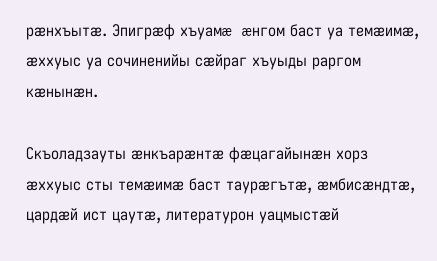рæнхъытæ. Эпигрæф хъуамæ æнгом баст уа темæимæ, æххуыс уа сочиненийы сæйраг хъуыды раргом кæнынæн.

Скъоладзауты æнкъарæнтæ фæцагайынæн хорз æххуыс сты темæимæ баст таурæгътæ, æмбисæндтæ, цардæй ист цаутæ, литературон уацмыстæй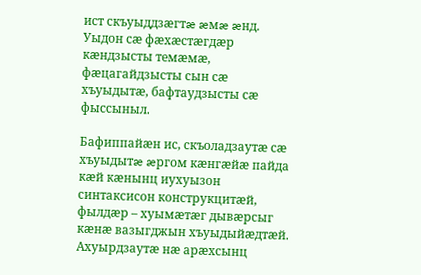ист скъуыддзæгтæ æмæ æнд. Уыдон сæ фæхæстæгдæр кæндзысты темæмæ, фæцагайдзысты сын сæ хъуыдытæ, бафтаудзысты сæ фыссыныл.

Бафиппайæн ис, скъоладзаутæ сæ хъуыдытæ æргом кæнгæйæ пайда кæй кæнынц иухуызон синтаксисон конструкцитæй, фылдæр – хуымæтæг дывæрсыг кæнæ вазыгджын хъуыдыйæдтæй. Ахуырдзаутæ нæ арæхсынц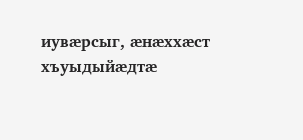иувæрсыг, æнæххæст хъуыдыйæдтæ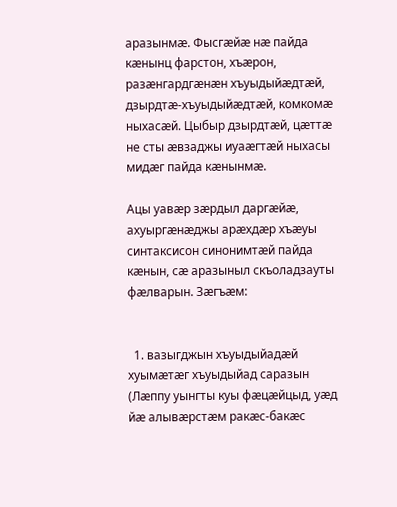аразынмæ. Фысгæйæ нæ пайда кæнынц фарстон, хъæрон, разæнгардгæнæн хъуыдыйæдтæй, дзырдтæ-хъуыдыйæдтæй, комкомæ ныхасæй. Цыбыр дзырдтæй, цæттæ не сты æвзаджы иуаæгтæй ныхасы мидæг пайда кæнынмæ.

Ацы уавæр зæрдыл даргæйæ, ахуыргæнæджы арæхдæр хъæуы синтаксисон синонимтæй пайда кæнын, сæ аразыныл скъоладзауты фæлварын. Зæгъæм:


  1. вазыгджын хъуыдыйадæй хуымæтæг хъуыдыйад саразын (Лæппу уынгты куы фæцæйцыд, уæд йæ алывæрстæм ракæс-бакæс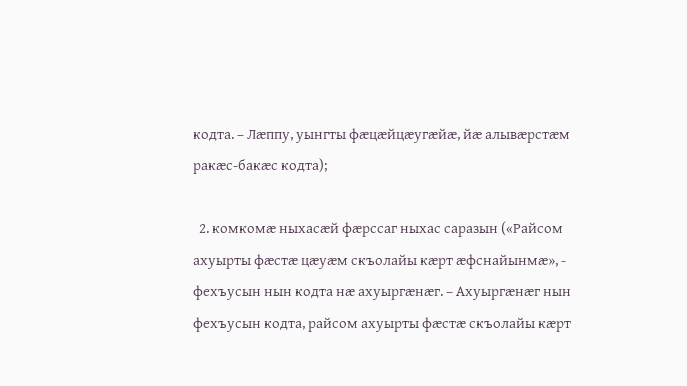кодта. – Лæппу, уынгты фæцæйцæугæйæ, йæ алывæрстæм ракæс-бакæс кодта);

  2. комкомæ ныхасæй фæрссаг ныхас саразын («Райсом ахуырты фæстæ цæуæм скъолайы кæрт æфснайынмæ», - фехъусын нын кодта нæ ахуыргæнæг. – Ахуыргæнæг нын фехъусын кодта, райсом ахуырты фæстæ скъолайы кæрт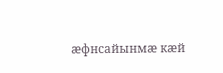æфнсайынмæ кæй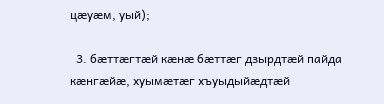цæуæм, уый);

  3. бæттæгтæй кæнæ бæттæг дзырдтæй пайда кæнгæйæ, хуымæтæг хъуыдыйæдтæй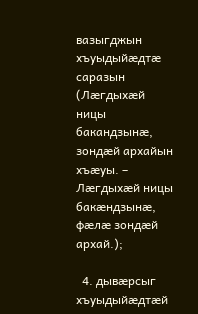вазыгджын хъуыдыйæдтæ саразын (Лæгдыхæй ницы бакандзынæ, зондæй архайын хъæуы. – Лæгдыхæй ницы бакæндзынæ, фæлæ зондæй архай.);

  4. дывæрсыг хъуыдыйæдтæй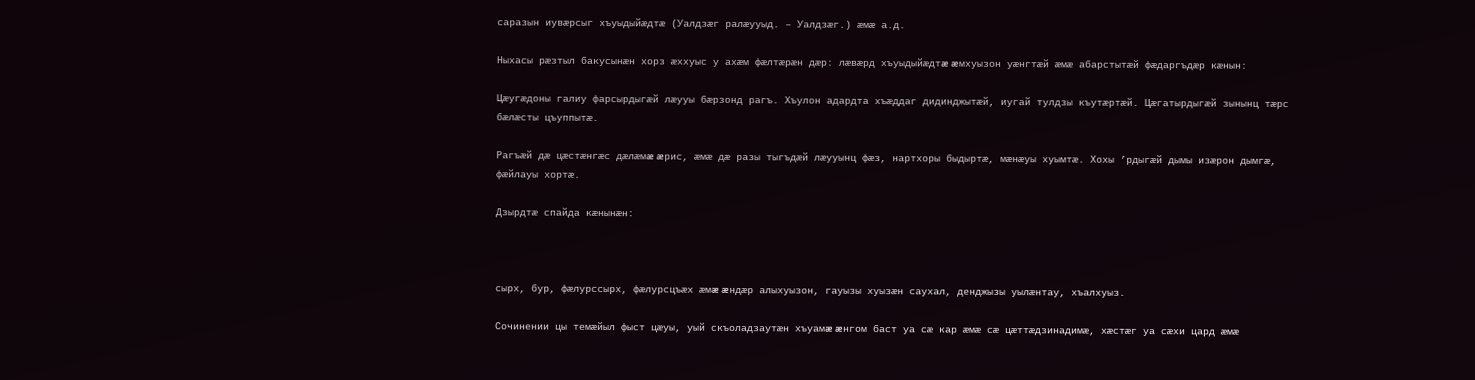саразын иувæрсыг хъуыдыйæдтæ (Уалдзæг ралæууыд. – Уалдзæг.) æмæ а.д.

Ныхасы рæзтыл бакусынæн хорз æххуыс у ахæм фæлтæрæн дæр: лæвæрд хъуыдыйæдтæ æмхуызон уæнгтæй æмæ абарстытæй фæдаргъдæр кæнын:

Цæугæдоны галиу фарсырдыгæй лæууы бæрзонд рагъ. Хъулон адардта хъæддаг дидинджытæй, иугай тулдзы къутæртæй. Цæгатырдыгæй зынынц тæрс бæлæсты цъуппытæ.

Рагъæй дæ цæстæнгæс дæлæмæ æрис, æмæ дæ разы тыгъдæй лæууынц фæз, нартхоры быдыртæ, мæнæуы хуымтæ. Хохы ’рдыгæй дымы изæрон дымгæ, фæйлауы хортæ.

Дзырдтæ спайда кæнынæн:



сырх, бур, фæлурссырх, фæлурсцъæх æмæ æндæр алыхуызон, гауызы хуызæн саухал, денджызы уылæнтау, хъалхуыз.

Сочинении цы темæйыл фыст цæуы, уый скъоладзаутæн хъуамæ æнгом баст уа сæ кар æмæ сæ цæттæдзинадимæ, хæстæг уа сæхи цард æмæ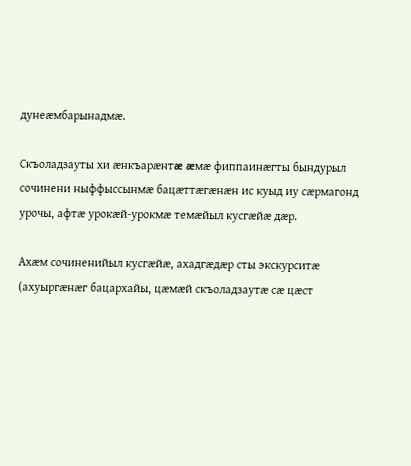дунеæмбарынадмæ.

Скъоладзауты хи æнкъарæнтæ æмæ фиппаинæгты бындурыл сочинени ныффыссынмæ бацæттæгæнæн ис куыд иу сæрмагонд урочы, афтæ урокæй-урокмæ темæйыл кусгæйæ дæр.

Ахæм сочиненийыл кусгæйæ, ахадгæдæр сты экскурситæ (ахуыргæнæг бацархайы, цæмæй скъоладзаутæ сæ цæст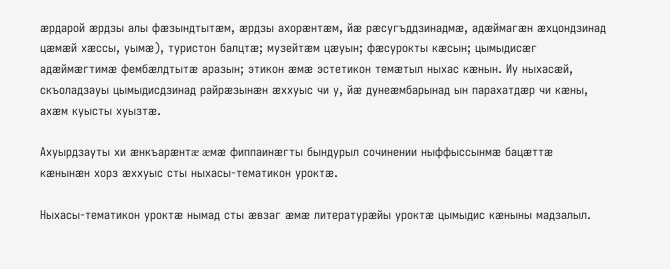æрдарой æрдзы алы фæзындтытæм, æрдзы ахорæнтæм, йæ рæсугъддзинадмæ, адæймагæн æхцондзинад цæмæй хæссы, уымæ), туристон балцтæ; музейтæм цæуын; фæсурокты кæсын; цымыдисæг адæймæгтимæ фембæлдтытæ аразын; этикон æмæ эстетикон темæтыл ныхас кæнын. Иу ныхасæй, скъоладзауы цымыдисдзинад райрæзынæн æххуыс чи у, йæ дунеæмбарынад ын парахатдæр чи кæны, ахæм куысты хуызтæ.

Ахуырдзауты хи æнкъарæнтæ æмæ фиппаинæгты бындурыл сочинении ныффыссынмæ бацæттæ кæнынæн хорз æххуыс сты ныхасы-тематикон уроктæ.

Ныхасы-тематикон уроктæ нымад сты æвзаг æмæ литературæйы уроктæ цымыдис кæныны мадзалыл.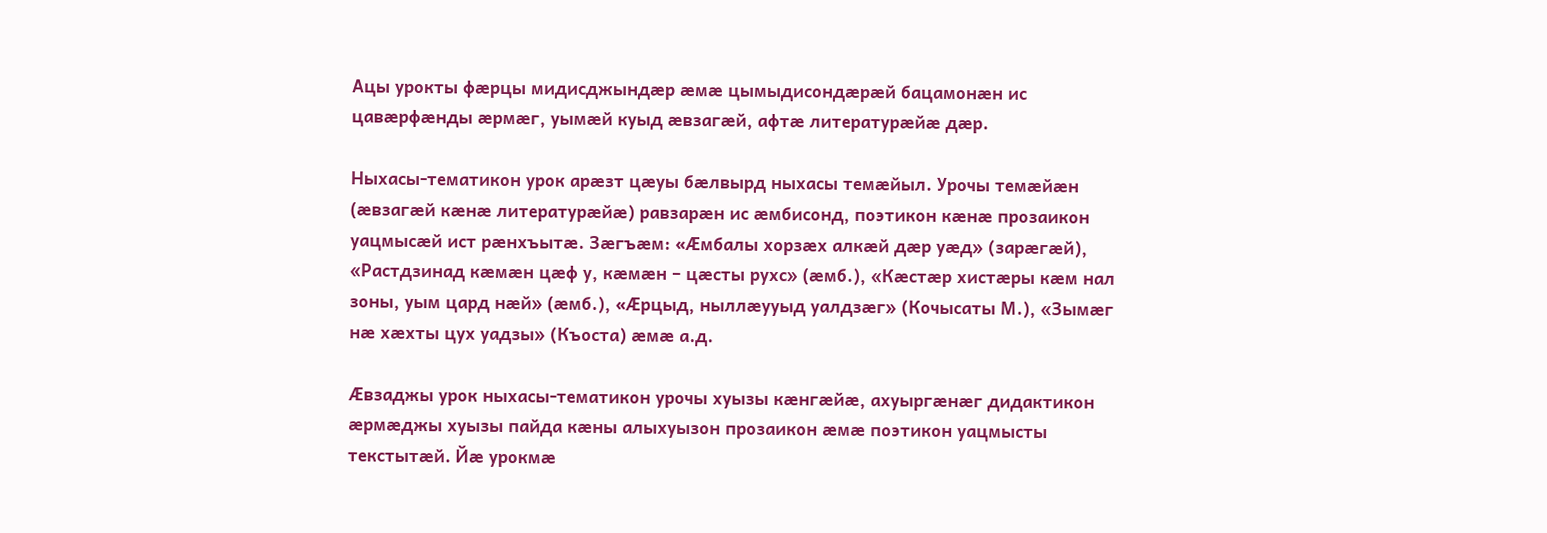Ацы урокты фæрцы мидисджындæр æмæ цымыдисондæрæй бацамонæн ис цавæрфæнды æрмæг, уымæй куыд æвзагæй, афтæ литературæйæ дæр.

Ныхасы-тематикон урок арæзт цæуы бæлвырд ныхасы темæйыл. Урочы темæйæн (æвзагæй кæнæ литературæйæ) равзарæн ис æмбисонд, поэтикон кæнæ прозаикон уацмысæй ист рæнхъытæ. Зæгъæм: «Æмбалы хорзæх алкæй дæр уæд» (зарæгæй), «Растдзинад кæмæн цæф у, кæмæн – цæсты рухс» (æмб.), «Кæстæр хистæры кæм нал зоны, уым цард нæй» (æмб.), «Æрцыд, ныллæууыд уалдзæг» (Кочысаты М.), «Зымæг нæ хæхты цух уадзы» (Къоста) æмæ а.д.

Æвзаджы урок ныхасы-тематикон урочы хуызы кæнгæйæ, ахуыргæнæг дидактикон æрмæджы хуызы пайда кæны алыхуызон прозаикон æмæ поэтикон уацмысты текстытæй. Йæ урокмæ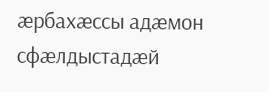æрбахæссы адæмон сфæлдыстадæй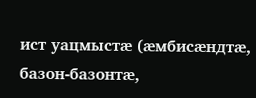ист уацмыстæ (æмбисæндтæ, базон-базонтæ,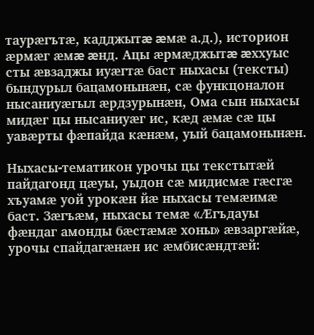таурæгътæ, кадджытæ æмæ а.д.), историон æрмæг æмæ æнд. Ацы æрмæджытæ æххуыс сты æвзаджы иуæгтæ баст ныхасы (тексты) бындурыл бацамонынæн, сæ функцоналон нысаниуæгыл æрдзурынæн, Ома сын ныхасы мидæг цы нысаниуæг ис, кæд æмæ сæ цы уавæрты фæпайда кæнæм, уый бацамонынæн.

Ныхасы-тематикон урочы цы текстытæй пайдагонд цæуы, уыдон сæ мидисмæ гæсгæ хъуамæ уой урокæн йæ ныхасы темæимæ баст. Зæгъæм, ныхасы темæ «Æгъдауы фæндаг амонды бæстæмæ хоны» æвзаргæйæ, урочы спайдагæнæн ис æмбисæндтæй: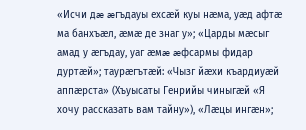«Исчи дæ æгъдауы ехсæй куы нæма, уæд афтæ ма банхъæл, æмæ де знаг у»; «Царды мæсыг амад у æгъдау, уаг æмæ æфсармы фидар дуртæй»; таурæгътæй: «Чызг йæхи къардиуæй аппæрста» (Хъуысаты Генрийы чиныгæй «Я хочу рассказать вам тайну»), «Лæцы ингæн»;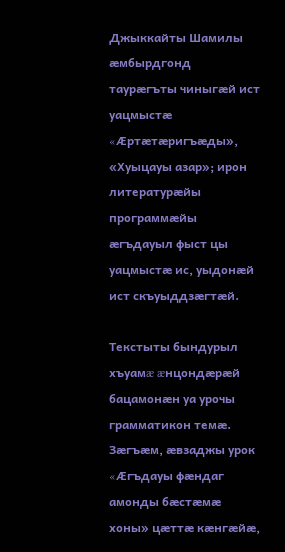Джыккайты Шамилы æмбырдгонд таурæгъты чиныгæй ист уацмыстæ «Æртæтæригъæды», «Хуыцауы азар»; ирон литературæйы программæйы æгъдауыл фыст цы уацмыстæ ис, уыдонæй ист скъуыддзæгтæй.

Текстыты бындурыл хъуамæ æнцондæрæй бацамонæн уа урочы грамматикон темæ. Зæгъæм, æвзаджы урок «Æгъдауы фæндаг амонды бæстæмæ хоны» цæттæ кæнгæйæ,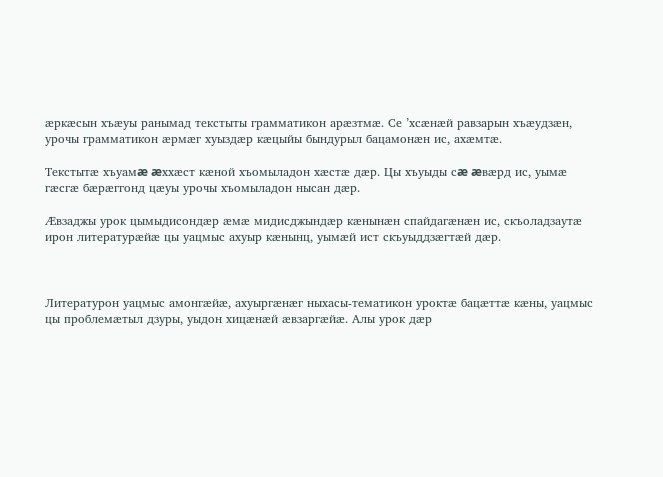æркæсын хъæуы ранымад текстыты грамматикон арæзтмæ. Се ’хсæнæй равзарын хъæудзæн, урочы грамматикон æрмæг хуыздæр кæцыйы бындурыл бацамонæн ис, ахæмтæ.

Текстытæ хъуамæ æххæст кæной хъомыладон хæстæ дæр. Цы хъуыды сæ æвæрд ис, уымæ гæсгæ бæрæггонд цæуы урочы хъомыладон нысан дæр.

Æвзаджы урок цымыдисондæр æмæ мидисджындæр кæнынæн спайдагæнæн ис, скъоладзаутæ ирон литературæйæ цы уацмыс ахуыр кæнынц, уымæй ист скъуыддзæгтæй дæр.



Литературон уацмыс амонгæйæ, ахуыргæнæг ныхасы-тематикон уроктæ бацæттæ кæны, уацмыс цы проблемæтыл дзуры, уыдон хицæнæй æвзаргæйæ. Алы урок дæр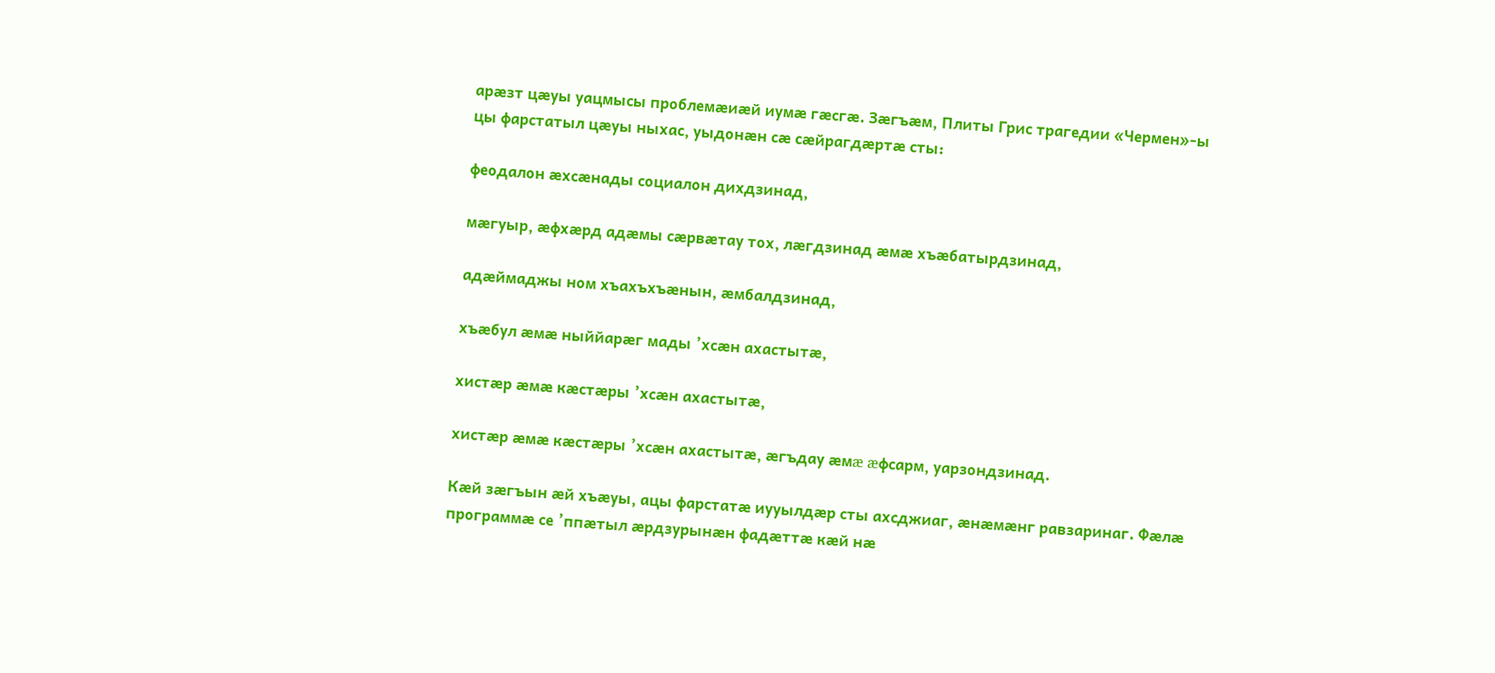арæзт цæуы уацмысы проблемæиæй иумæ гæсгæ. Зæгъæм, Плиты Грис трагедии «Чермен»-ы цы фарстатыл цæуы ныхас, уыдонæн сæ сæйрагдæртæ сты:

феодалон æхсæнады социалон дихдзинад,

мæгуыр, æфхæрд адæмы сæрвæтау тох, лæгдзинад æмæ хъæбатырдзинад,

адæймаджы ном хъахъхъæнын, æмбалдзинад,

хъæбул æмæ ныййарæг мады ’хсæн ахастытæ,

хистæр æмæ кæстæры ’хсæн ахастытæ,

хистæр æмæ кæстæры ’хсæн ахастытæ, æгъдау æмæ æфсарм, уарзондзинад.

Кæй зæгъын æй хъæуы, ацы фарстатæ иууылдæр сты ахсджиаг, æнæмæнг равзаринаг. Фæлæ программæ се ’ппæтыл æрдзурынæн фадæттæ кæй нæ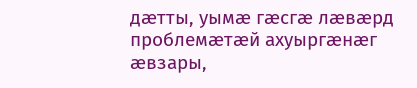дæтты, уымæ гæсгæ лæвæрд проблемæтæй ахуыргæнæг æвзары,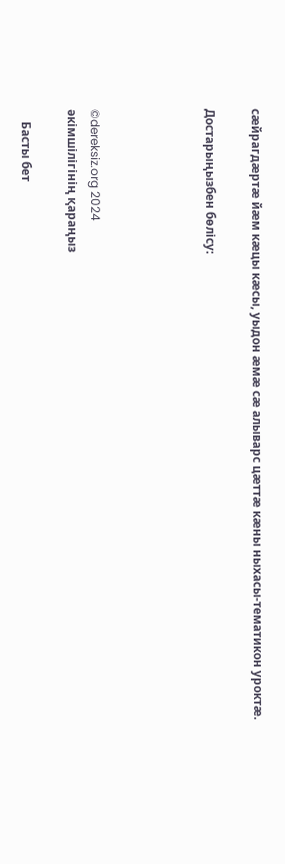сæйрагдæртæ йæм кæцы кæсы, уыдон æмæ сæ алыварс цæттæ кæны ныхасы-тематикон уроктæ.

Достарыңызбен бөлісу:




©dereksiz.org 2024
әкімшілігінің қараңыз

    Басты бет